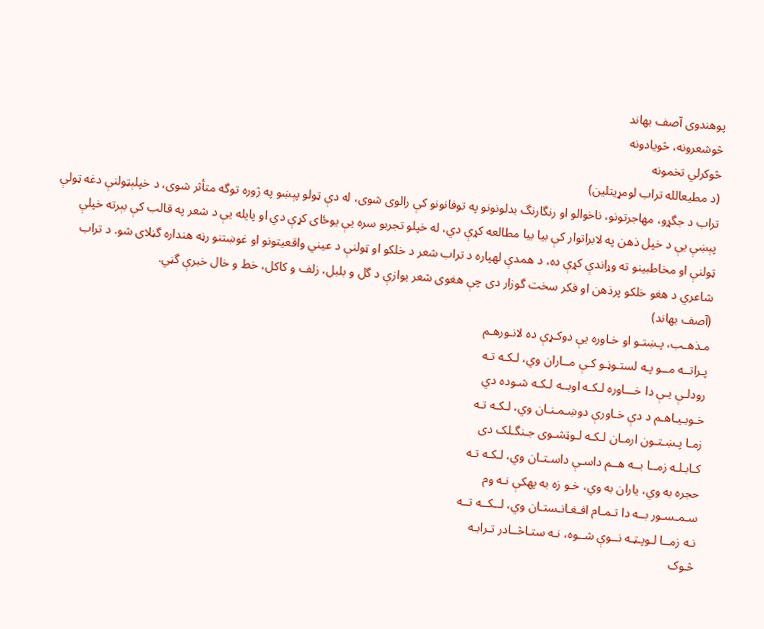پوهندوی آصف بهاند
څوشعرونه، څویادونه
څوکرلي تخمونه
(د مطیعالله تراب لومړیتلین)
تراب د جگړو، مهاجرتونو، ناخوالو او رنگارنگ بدلونونو په توفانونو کې رالوی شوی، له دې ټولو پېښو په ژوره توگه متأثر شوی، د خپلېټولنې دغه ټولې پېښې یې د خپل ذهن په لابراتوار کې بیا بیا مطالعه کړې دي، له خپلو تجربو سره یې یوځای کړې دي او پایله یې د شعر په قالب کې بېرته خپلې ټولنې او مخاطبینو ته وړاندې کړې ده، د همدې لهپاره د تراب شعر د خلکو او ټولنې د عیني واقعیتونو او غوښتنو رڼه هنداره گڼلای شو. د تراب شاعري د هغو خلکو پرذهن او فکر سخت گوزار دی چې هغوی شعر یوازې د گل و بلبل، زلف و کاکل، خط و خال خبرې گڼي.
(آصف بهاند)
مـذهـب، پـښتـو او خـاوره یې دوکـړې ده لانـورهـم
پـراتــه مــو پـه لستـوڼـو کـې مــاران وي، لـکـه تـه
رودلـې یـې دا خـــاوره لـکـه اوبــه لـکـه شـوده دي
خـوبـیـاهـم د دې خـاورې دوښـمـنـان وي، لـکـه تـه
زمـا پـښـتـون ارمـان لـکـه لـوټشـوی جـنگـلک دی
کـابـلـه زمــا بــه هــم داسـې داسـتـان وي، لـکـه تـه
حجره به وي، یاران به وي، خـو زه به پهکې نـه وم
سـمـسـور بــه دا تـمـام افـغـانـستـان وي، لــکــه تــه
نـه زمــا لـوپـټـه نــوې شــوه، نـه ستـاڅــادر تـرابـه
څـوک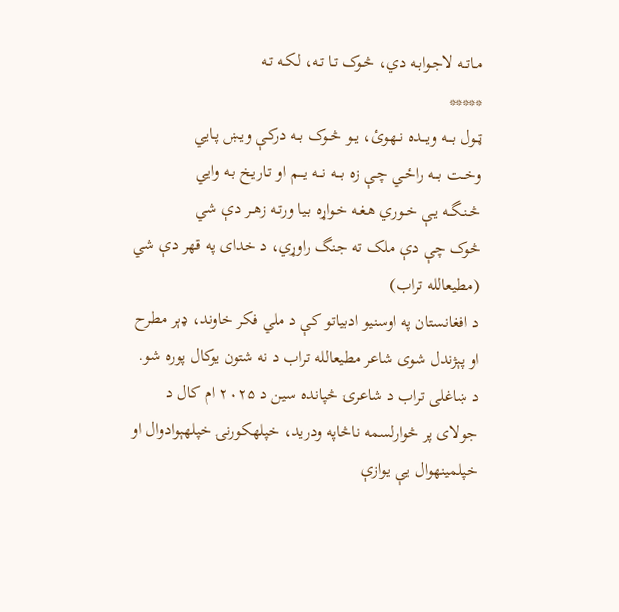مـاتــه لاجـوابـه دي، څـوک تـا تـه، لـکـه تـه
*****
ټــول بـــه ویـــده نــهوئ، یــو څــوک بــه درکـې ویـښ پـايي
وخــت بـــه راځـي چـې زه بـــه نـــه یـــم او تـاریـخ بـه وايي
څـنـگــه یـې خــوري هـغـه خـواړه بـیا ورتـه زهــر دې شي
څوک چې دې ملک ته جنگ راوړي، د خدای په قهر دې شي
(مطیعالله تراب)
د افغانستان په اوسنیو ادبیاتو کې د ملي فکر خاوند، ډېر مطرح او پېژندل شوی شاعر مطیعالله تراب د نه شتون یوکال پوره شو. د ښاغلی تراب د شاعرۍ څپانده سین د ۲۰۲۵ ام کال د جولای پر څوارلسمه ناڅاپه ودرید، خپلهکورنۍ خپلهېوادوال او خپلمینهوال یې یوازې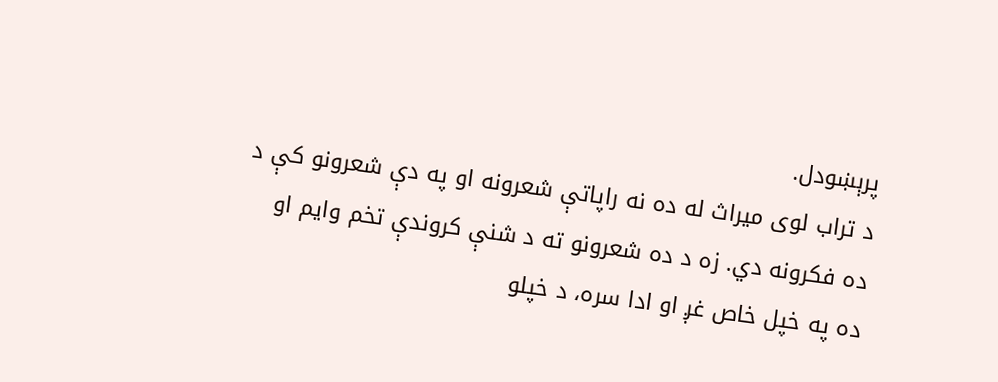پرېښودل.
د تراب لوی میراث له ده نه راپاتې شعرونه او په دې شعرونو کې د ده فکرونه دي. زه د ده شعرونو ته د شنې کروندې تخم وایم او ده په خپل خاص غږ او ادا سره، د خپلو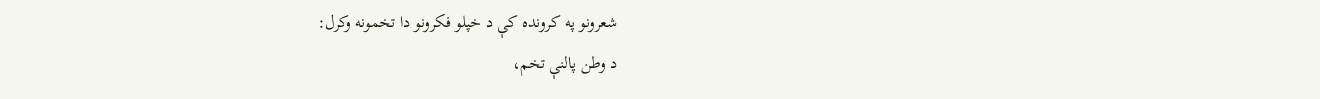شعرونو په کرونده کې د خپلو فکرونو دا تخمونه وکرل:
د وطن پالنې تخم،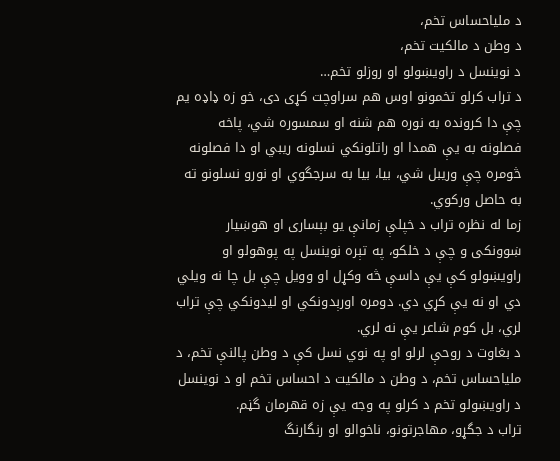د ملياحساس تخم،
د وطن د مالکیت تخم،
د نوينسل د راویښولو او روزلو تخم…
د تراب کرلو تخمونو اوس هم سراوچت کړی دی، خو زه ډاډه یم چې دا کرونده به نوره هم شنه او سمسوره شي، پاخه فصلونه به یې همدا او راتلونکي نسلونه ریبي او دا فصلونه څومره چې وریبل شي، بیا، بیا به سرجگوي او نورو نسلونو ته به حاصل ورکوي.
زما له نظره تراب د خپلې زمانې یو بېساری او هوښیار ښوونکی و چې د خلکو، په تېره نوينسل په پوهولو او راویښولو کې یې داسې څه وکړل او وویل چې بل چا نه ویلي دي او نه یې کړي دي. دومره اورېدونکي او لیدونکي چې تراب لري، بل کوم شاعر یې نه لري.
د بغاوت د روحې لرلو او په نوي نسل کې د وطن پالنې تخم، د ملياحساس تخم، د وطن د مالکیت د احساس تخم او د نوينسل د راویښولو تخم د کرلو په وجه یې زه قهرمان گڼم.
تراب د جگړو، مهاجرتونو، ناخوالو او رنگارنگ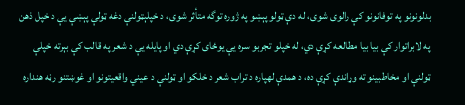بدلونونو په توفانونو کې رالوی شوی، له دې ټولو پېښو په ژوره توگه متأثر شوی، د خپلېټولنې دغه ټولې پېښې یې د خپل ذهن په لابراتوار کې بیا بیا مطالعه کړې دي، له خپلو تجربو سره یې یوځای کړې دي او پایله یې د شعر په قالب کې بېرته خپلې ټولنې او مخاطبینو ته وړاندې کړې ده، د همدې لهپاره د تراب شعر د خلکو او ټولنې د عیني واقعیتونو او غوښتنو رڼه هنداره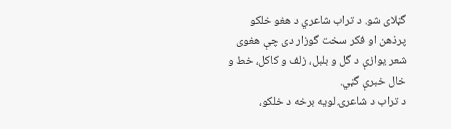گڼلای شو. د تراب شاعري د هغو خلکو پرذهن او فکر سخت گوزار دی چې هغوی شعر یوازې د گل و بلبل، زلف و کاکل، خط و خال خبرې گڼي.
د تراب د شاعرۍ لویه برخه د خلکو،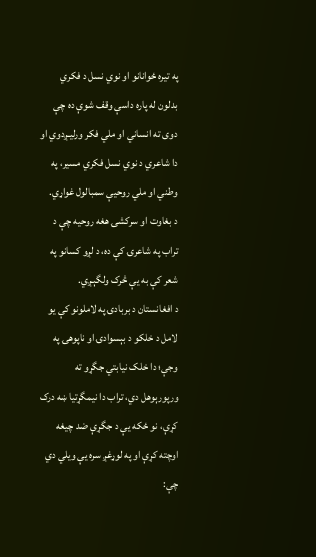په تیره ځوانانو او نوي نسل د فکري بدلون له پاره داسې وقف شوې ده چې دوی ته انساني او ملي فکر ورلیـږدوي او دا شاعري د نوي نسل فکري مسیر، په وطني او ملي روحیې سمبالول غواړي.
د بغاوت او سرکشۍ هغه روحیه چې د تراب په شاعرۍ کې ده، د لږو کسانو په شعر کې به یې څرک ولگېـږي.
د افغانستان د بربادۍ په لاملونو کې یو لامل د خلکو د بېسوادۍ او ناپوهۍ په وجې؛ دا خلک نیابتي جگړو ته ورپورېوهل دي، تراب دا نیمگړتیا ښه درک کړې، نو ځکه یې د جگړې ضد چیغه اوچته کړې او په لوړغږ سره یې ویلي دي چې: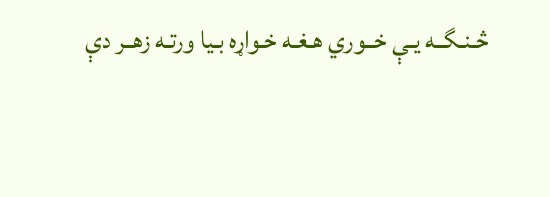څـنـگــه یـې خــوري هـغـه خـواړه بـیا ورتـه زهــر دې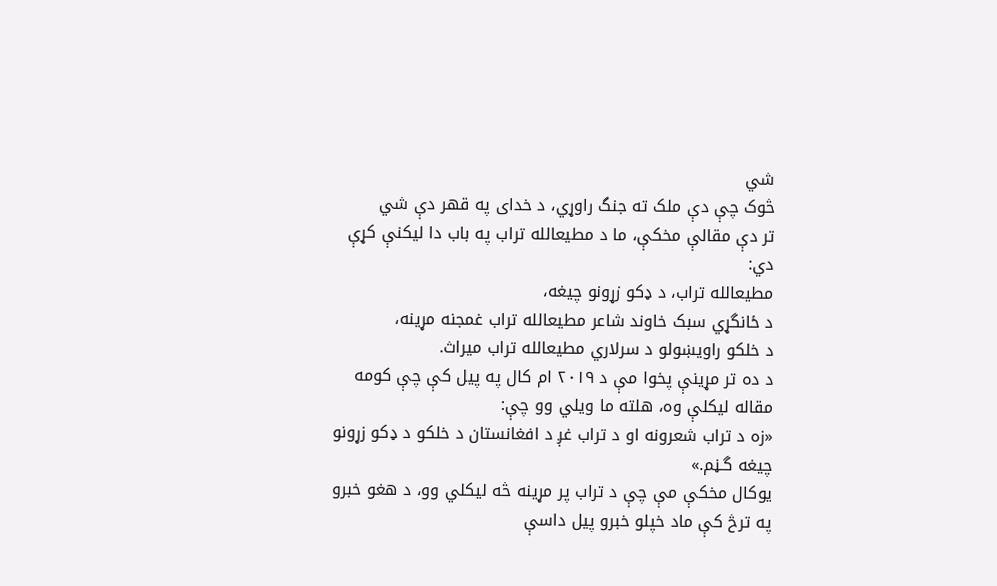شي
څوک چې دې ملک ته جنگ راوړي، د خدای په قهر دې شي
تر دې مقالې مخکې، ما د مطیعالله تراب په باب دا لیکنې کړې دي:
مطیعالله تراب، د ډکو زړونو چیغه،
د ځانگړي سبک خاوند شاعر مطیعالله تراب غمجنه مړینه،
د خلکو راویښولو د سرلاري مطیعالله تراب میراث.
د ده تر مړینې پخوا مې د ۲۰۱۹ ام کال په پیل کې چې کومه مقاله لیکلې وه، هلته ما ویلي وو چې:
«زه د تراب شعرونه او د تراب غږ د افغانستان د خلکو د ډکو زړونو چیغه گـڼم.»
یوکال مخکې مې چې د تراب پر مړینه څه لیکلي وو، د هغو خبرو په ترڅ کې ماد خپلو خبرو پیل داسې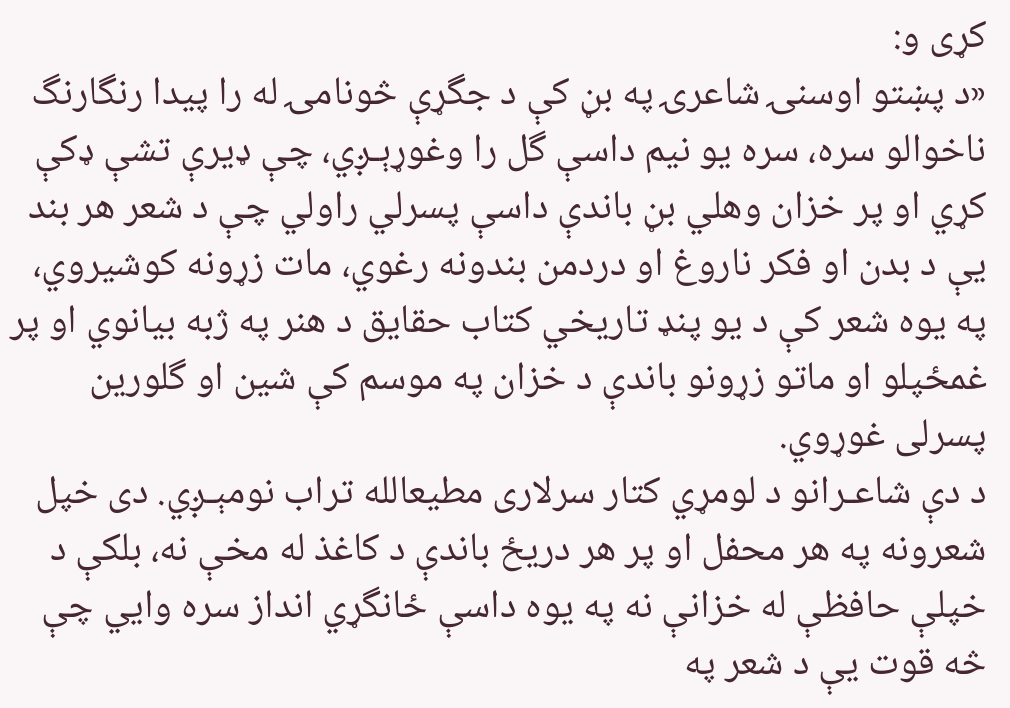کړی و:
«د پښتو اوسنۍ شاعرۍ په بڼ کې د جگړې څونامۍ له را پیدا رنگارنگ ناخوالو سره، سره یو نیم داسې گل را وغوړېـږي، چې ډیرې تشې ډکې کړي او پر خزان وهلي بڼ باندې داسې پسرلي راولي چې د شعر هر بند یې د بدن او فکر ناروغ او دردمن بندونه رغوي، مات زړونه کوشیروي، په یوه شعر کې د یو پنډ تاریخي کتاب حقایق د هنر په ژبه بیانوي او پر غمځپلو او ماتو زړونو باندې د خزان په موسم کې شین او گلورین پسرلی غوړوي.
د دې شاعـرانو د لومړي کتار سرلاری مطیعالله تراب نومېـږي. دی خپل شعرونه په هر محفل او پر هر دریځ باندې د کاغذ له مخې نه، بلکې د خپلې حافظې له خزانې نه په یوه داسې ځانگړي انداز سره وایي چې څه قوت یې د شعر په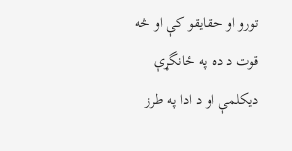تورو او حقایقو کې او څه قوت د ده په ځانگړې دیکلمې او د ادا په طرز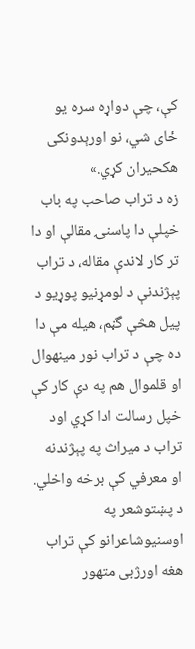کې، چې دواړه سره یو ځای شي، نو اورېدونکی هکحیران کړي.»
زه د تراب صاحب په باب خپلې دا پاسنۍ مقالې او دا تر کار لاندې مقاله، د تراب پېژندنې د لومړنیو پوړیو د پیل هڅې گڼم، هیله مې دا ده چې د تراب نور مینهوال او قلموال هم په دې کار کې خپل رسالت ادا کړي اود تراب د میراث په پېژندنه او معرفي کې برخه واخلي.
د پښتوشعر په اوسنیوشاعرانو کې تراب هغه اورژبی متهور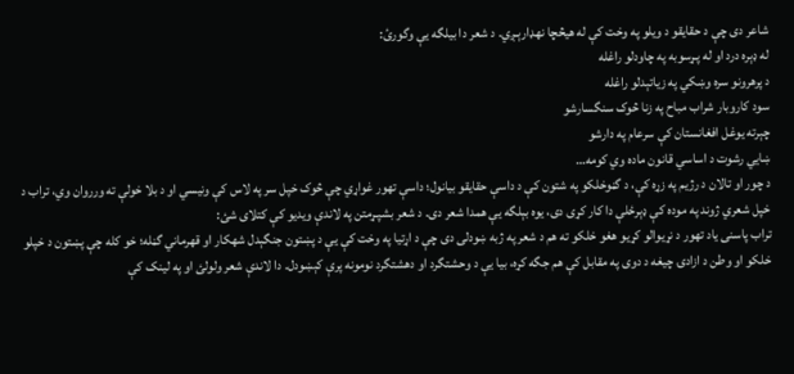شاعر دی چې د حقایقو د ویلو په وخت کې له هیڅچا نهډارېـږي. د شعر دا بیلگه یې وگورئ:
له ډېره درد او له پـړسوبه په چاودلو راغله
د پرهرونو سره وښکي په زیاتېدلو راغله
سود کاروبار شراب مباح په زنا څوک سنگسارشو
چېرته یوغل افغانستان کې سرعام په دارشو
ښايي رشوت د اساسي قانون ماده وي کومه…
د چور او تالان د رژیم په زړه کې، د گڼوخلکو په شتون کې د داسې حقایقو بیانول؛ داسې تهور غواړي چې څوک خپل سر په لاس کې ونیسي او د بلا خولې ته ورروان وي، تراب د خپل شعري ژوند په موده کې ډېرځلې دا کار کړی دی، یوه بېلگه یې همدا شعر دی. د شعر بشپـړمتن په لاندې ویدیو کې کتلای شئ:
تراب پاسنی یاد تهور د نړیوالو کړیو هغو خلکو ته هم د شعر په ژبه ښودلی دی چې د اړتیا په وخت کې یې د پښتون جنگېدل شهکار او قهرماني گڼله؛ خو کله چې پښتون د خپلو خلکو او وطن د ازادۍ چیغه د دوی په مقابل کې هم جگه کړه، بیا یې د وحشتگرد او دهشتگرد نومونه پرې کېښودل. دا لاندې شعر ولولئ او په لینک کې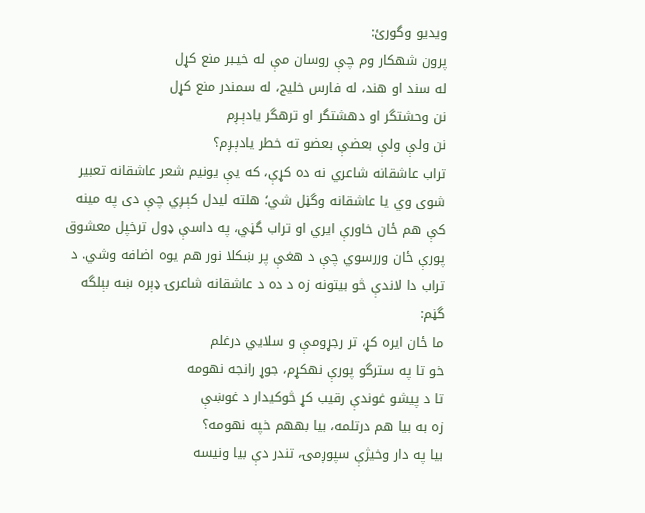ویدیو وگورئ:
پرون شهکار وم چې روسان مې له خیـبر منع کړل
له سند او هند، له فارس خلیج، له سمندر منع کړل
نن وحشتگر او دهشتگر او ترهگر یادېـږم
نن ولې ولې بعضې بعضو ته خطر یادېـږم؟
تراب عاشقانه شاعري نه ده کړې، که یې یونیم شعر عاشقانه تعبیر شوی وي یا عاشقانه وگڼل شي؛ هلته لیدل کېـږي چې دی په مینه کې هم ځان خاورې ایري او تراب گڼي، په داسې ډول ترخپل معشوق پورې ځان وررسوي چې د هغې پر ښکلا نور هم یوه اضافه وشي. د تراب دا لاندې څو بیتونه زه د ده د عاشقانه شاعرۍ ډېره ښه بېلگه گڼم:
ما ځان ایره کړ، تر رجړومې و سلایي درغلم
خو تا په سترگو پورې نهکړم، جوړ رانجه نهومه
تا د پیشو غوندې رقیب کړ څوکیدار د غوښې
زه به بیا هم درتلمه، بیا بههم خپه نهومه؟
بیا په دار وخیژې سپوږمۍ، تندر دې بیا ونیسه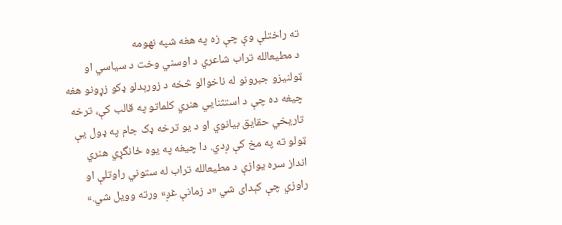ته راختلې وې چې زه په هغه شپه نهومه
د مطیعالله تراب شاعري د اوسني وخت د سیاسي او ټولنیزو جبرونو له ناخوالو څخه د زورېدلو ډکو زړونو هغه چیغه ده چې د استثنایي هنري کلماتو په قالب کې، ترخه تاریخي حقایق بیانوي او د یو ترخه ډک جام په ډول یې ټولو ته په مخ کې ږدي. دا چیغه په یوه ځانگړي هنري انداز سره یوازې د مطیعالله تراب له ستوني راوتلې او راوزي چې کېدای شي «د زمانې غږ» ورته وویل شي.»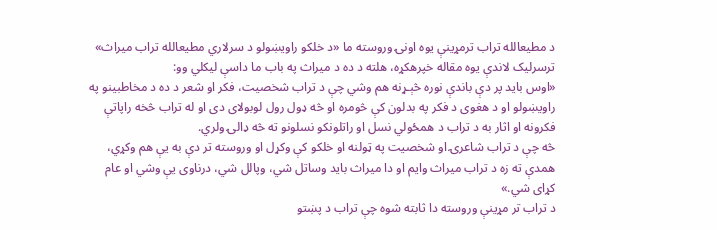د مطیعالله تراب ترمړینې یوه اونۍ وروسته ما «د خلکو راویښولو د سرلاري مطیعالله تراب میراث» ترسرلیک لاندې یوه مقاله خپرهکړه، هلته د ده د میراث په باب ما داسې لیکلي وو:
«اوس باید پر دې باندې نوره څېـړنه هم وشي چې د تراب شخصیت، فکر او شعر د ده د مخاطبینو په راویښولو او د هغوی د فکر په بدلون کې څومره او څه ډول رول لوبولای دی او له تراب څخه راپاتې فکرونه او اثار به د تراب د همځولي نسل او راتلونکو نسلونو ته څه ډالۍ ولري.
څه چې د تراب شاعرۍ او شخصیت په ټولنه او خلکو کې وکړل او وروسته تر دې به یې هم وکړي، همدې ته زه د تراب میراث وایم او دا میراث باید وساتل شي، وپالل شي، درناوی یې وشي او عام کړای شي.»
د تراب تر مړینې وروسته دا ثابته شوه چې تراب د پښتو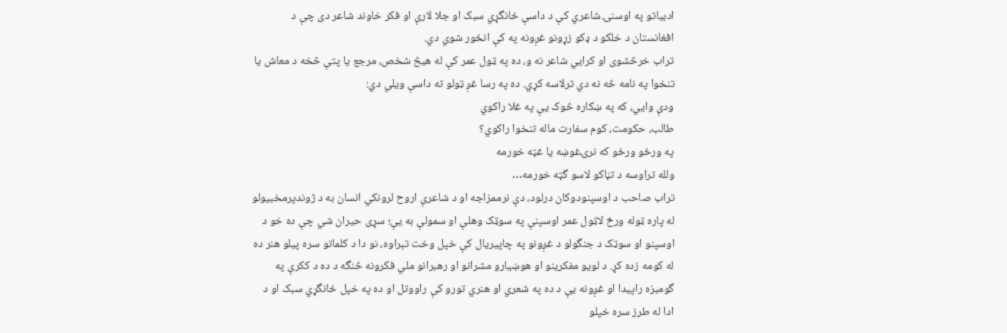ادبیاتو په اوسنۍ شاعري کې د داسې ځانگړي سبک او جلا لارې او فکر خاوند شاعر دی چې د افغانستان د خلکو د ډکو زړونو غږونه په کې انځور شوي دي.
تراب خرڅشوی او کرايي شاعر نه و، ده په ټول عمر کې له هیڅ شخص، مرجع یا پتې څخه د معاش یا تنخوا په نامه څه نه دي ترلاسه کړي. ده په رسا غږ ټولو ته داسې ویلي دي:
ودې وايي، که په ښکاره څوک یې په غلا راکوي
طالب، حکومت، کوم سفارت ماله تنخوا راکوي؟
په ورځو ورځو که نرۍغوښه یا غټه خورمه
ولله تراوسه د تڼاکو لاسو گټه خورمه…
تراب صاحب د اوسپنودوکان درلود، دې نرممزاجه او د شاعرې اروح لرونکي انسان به د ژوندپرمخبیولو له پاره ټوله ورځ لاټول عمر اوسپنې په سوټک وهلې او سمولې به یې؛ سړی حیران شي چې ده خو د اوسپنو او سوټک د جنگولو د غږونو په چاپیریال کې خپل وخت تېراوه، نو دا د کلماتو سره پیلو هنر ده له کومه زده کړ. د لویو مفکرینو او هوښیارو مشرانو او رهبرانو ملي فکرونه څنگه د ده د ککرې په گومبزه راپیدا او غږونه یې د ده په شعري او هنري تورو کې راووتل او ده په خپل ځانگړي سبک او د ادا له طرز سره خپلو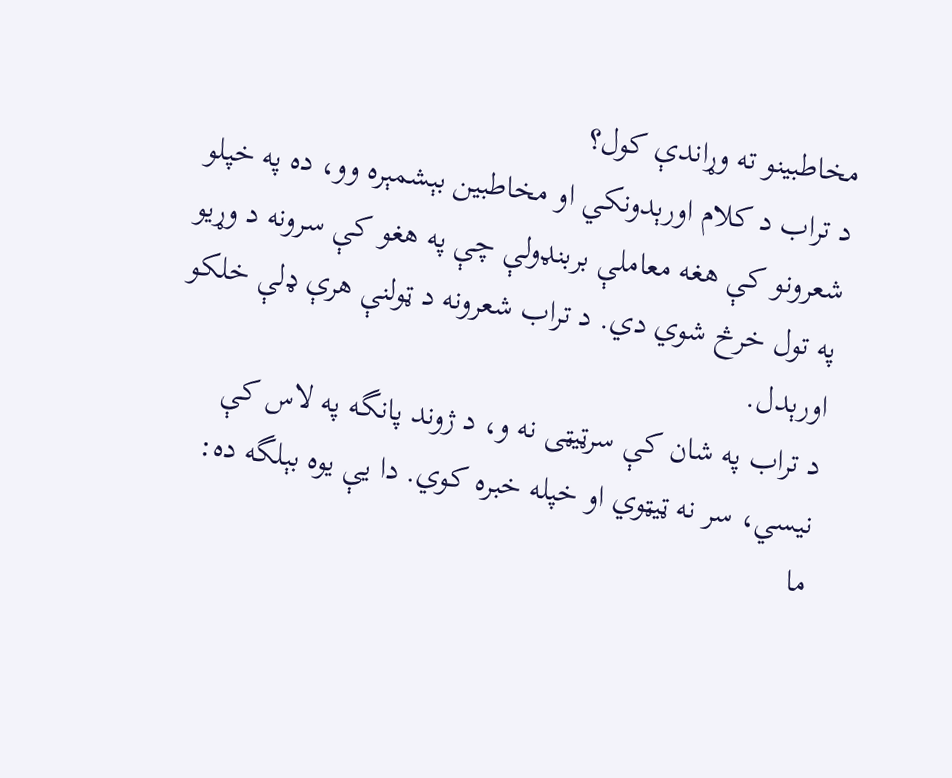مخاطبینو ته وړاندې کول؟
د تراب د کلام اورېدونکي او مخاطبین بېشمېره وو، ده په خپلو شعرونو کې هغه معاملې بربنډولې چې په هغو کې سرونه د وړیو په تول خرڅ شوي دي. د تراب شعرونه د ټولنې هرې ډلې خلکو اورېدل.
د تراب په شان کې سرټیټی نه و، د ژوند پانگه په لاس کې نیسي، سر نه ټیټوي او خپله خبره کوي. دا یې یوه بېلگه ده:
ما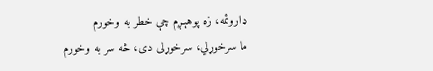ډاروئمه، زه پوهېـږم چې خطر به وخورم
ما سرخوړلي، سرخوړلی دی، څه سر به وخورم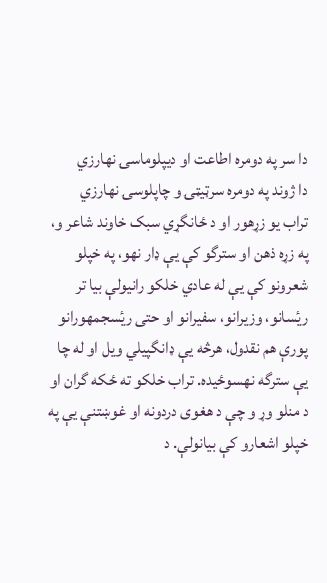دا سر په دومره اطاعت او دیپلوماسۍ نهارزي
دا ژوند په دومره سرټیټۍ و چاپلوسۍ نهارزي
تراب یو زړهور او د ځانگړي سبک خاوند شاعر و، په زړه ذهن او سترگو کې یې ډار نهو، په خپلو شعرونو کې یې له عادي خلکو رانیولې بیا تر ریٔسانو، وزیرانو، سفیرانو او حتی ریٔسجمهورانو پورې هم نقدول، هرڅه یې ډانگپیلي ویل او له چا یې سترگه نهسوځیده. تراب خلکو ته ځکه گران او د منلو وړ و چې د هغوی دردونه او غوښتنې یې په خپلو اشعارو کې بیانولې. د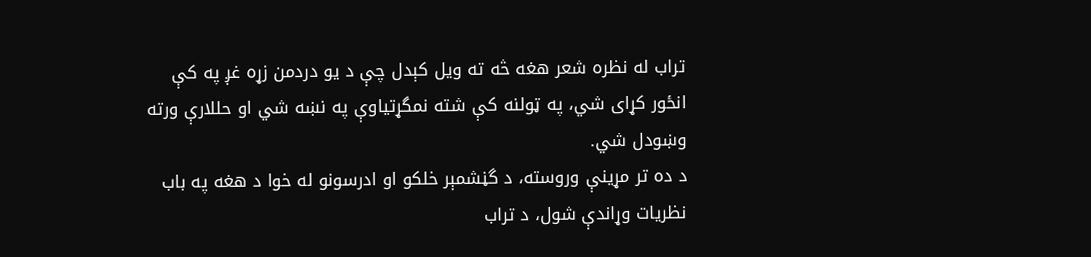تراب له نظره شعر هغه څه ته ویل کېدل چې د یو دردمن زړه غږ په کې انځور کړای شي، په ټولنه کې شته نمگړتیاوې په نښه شي او حللارې ورته وښودل شي.
د ده تر مړینې وروسته، د گڼشمېر خلکو او ادرسونو له خوا د هغه په باب نظریات وړاندې شول، د تراب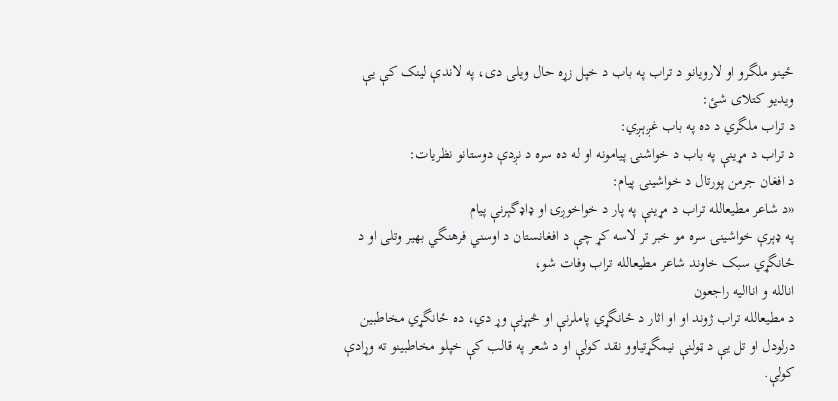ځینو ملگرو او لارویانو د تراب په باب د خپل زړه حال ویلی دی، په لاندې لینک کې یې ویدیو کتلای شئ:
د تراب ملگري د ده په باب غږېـږي:
د تراب د مړینې په باب د خواشنۍ پیامونه او له ده سره د نږدې دوستانو نظریات:
د افغان جرمن پورتال د خواشینۍ پیام:
«د شاعر مطیعالله تراب د مړینې په پار د خواخوږۍ او ډاډگېرنې پیام
په ډېرې خواشینۍ سره مو خبر تر لاسه کړ چې د افغانستان د اوسني فرهنگي بهیر وتلی او د ځانگړي سبک خاوند شاعر مطیعالله تراب وفات شو،
انالله و اناالیه راجعون
د مطیعالله تراب ژوند او او اثار د ځانگړي پاملرنې او څېړنې وړ دي، ده ځانگړي مخاطبین درلودل او تل یې د ټولنې نیمگړتیاوو نقد کولې او د شعر په قالب کې خپلو مخاطبینو ته وړادې کولې.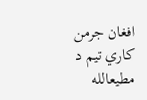افغان جرمن کاري تیم د مطیعالله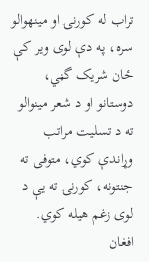تراب له کورنۍ او مینهوالو سره، په دې لوی ویر کې ځان شریک گڼي، دوستانو او د شعر مینوالو ته د تسلیت مراتب وړاندې کوي، متوفی ته جنتونه، کورنۍ ته یې د لوی زغم هیله کوي.
افغان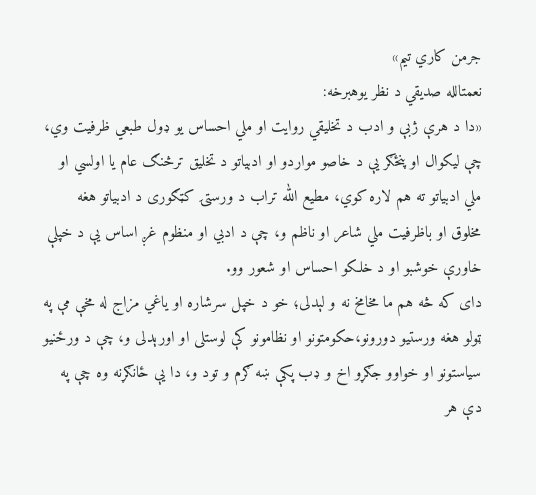جرمن کاري تیم»
نعمتالله صدیقي د نظر یوهبرخه:
«دا د هرې ژبې و ادب د تخلیقي روایت او ملي احساس یو ډول طبعي ظرفیت وي، چې لیکوال او پنځګر یې د خاصو مواردو او ادبیاتو د تخلیق ترڅنګ عام یا اولسي او ملي ادبیاتو ته هم لاره کوي، مطیع الله تراب د ورستۍ کټګوری د ادبیاتو هغه مخلوق او باظرفیت ملي شاعر او ناظم و، چې د ادبي او منظوم غږ اساس یې د خپلې خاورې خوشبو او د خلکو احساس او شعور وو.
دای که څه هم ما مخامخ نه و لېدلی؛ خو د خپل سرشاره او یاغي مزاج له مخې مې په ټولو هغه ورستیو دورونو،حکومتونو او نظامونو کې لوستلی او اورېدلی و، چې د ورځنیو سیاستونو او خواوو جګړو اخ و ډب پکې ښه ګرم و تود و، دا یې ځانګړنه وه چې په دې هر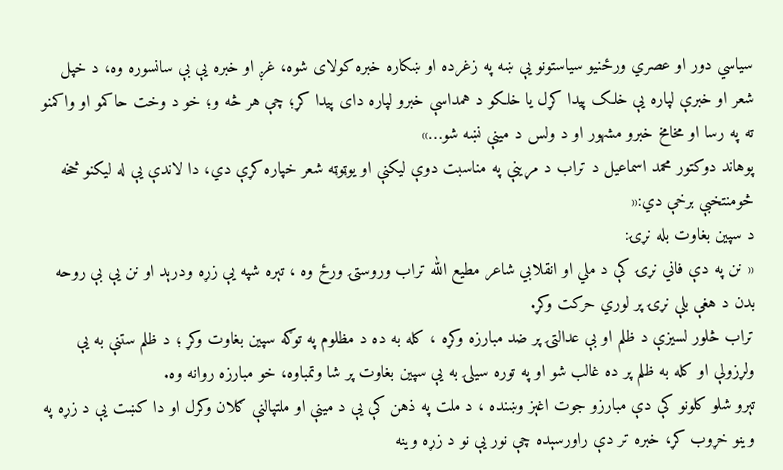سیاسي دور او عصري ورځنیو سیاستونو یې ښه په زغرده او ښکاره خبره کولای شوه، غږ او خبره یې بې سانسوره وه، د خپل شعر او خبرې لپاره یې خلک پیدا کړل یا خلکو د همداسې خبرو لپاره دای پیدا کړ؛ چې هر څه و؛ خو د وخت حاکمو او واکمنو ته په رسا او مخامخ خبرو مشهور او د ولس د مینې نښه شو…»
پوهاند دوکتور محمد اسماعیل د تراب د مړینې په مناسبت دوې لیکنې او یوټوټه شعر خپاره کړې دي، دا لاندې یې له لیکنو څخه څومنتخبې برخې دي:«
د سپین بغاوت بله نړۍ:
« نن په دې فاني نړۍ کې د ملي او انقلابي شاعر مطیع الله تراب وروستۍ ورځ وه ، تېره شپه یې زړه ودرېد او نن یې بې روحه بدن د هغې بلې نړۍ پر لوري حرکت وکړ.
تراب څلور لسیزې د ظلم او بې عدالتۍ پر ضد مبارزه وکړه ، کله به ده د مظلوم په توګه سپین بغاوت وکړ ؛ د ظلم ستنې به یې ولړزولې او کله به ظلم پر ده غالب شو او په توره سیلۍ به یې سپین بغاوت پر شا وتمباوه، خو مبارزه روانه وه.
تېرو شلو کلونو کې دې مبارزو جوت اغېز وښنده ، د ملت په ذهن کې یې د مینې او ملتپالنې ګلان وکرل او دا کښت یې د زړه په وینو خړوب کړ، خبره تر دې راورسېده چې نور یې نو د زړه وینه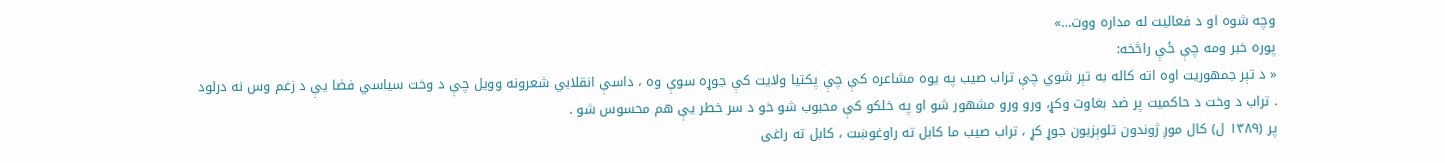وچه شوه او د فعالیت له مداره ووت…»
پوره خبر ومه چې ځې راڅخه:
« د تېر جمهوریت اوه اته کاله به تېر شوي چې تراب صیب په یوه مشاعره کې چې پکتیا ولایت کې جوړه سوې وه ، داسې انقلابي شعرونه وویل چې د وخت سیاسي فضا یې د زغم وس نه درلود . تراب د وخت د حاکمیت پر ضد بغاوت وکړ، ورو ورو مشهور شو او په خلکو کې محبوب شو خو د سر خطر یې هم محسوس شو .
پر (۱۳۸۹ ل) کال موږ ژوندون تلوېزیون جوړ کړ ، تراب صیب ما کابل ته راوغوښت ، کابل ته راغی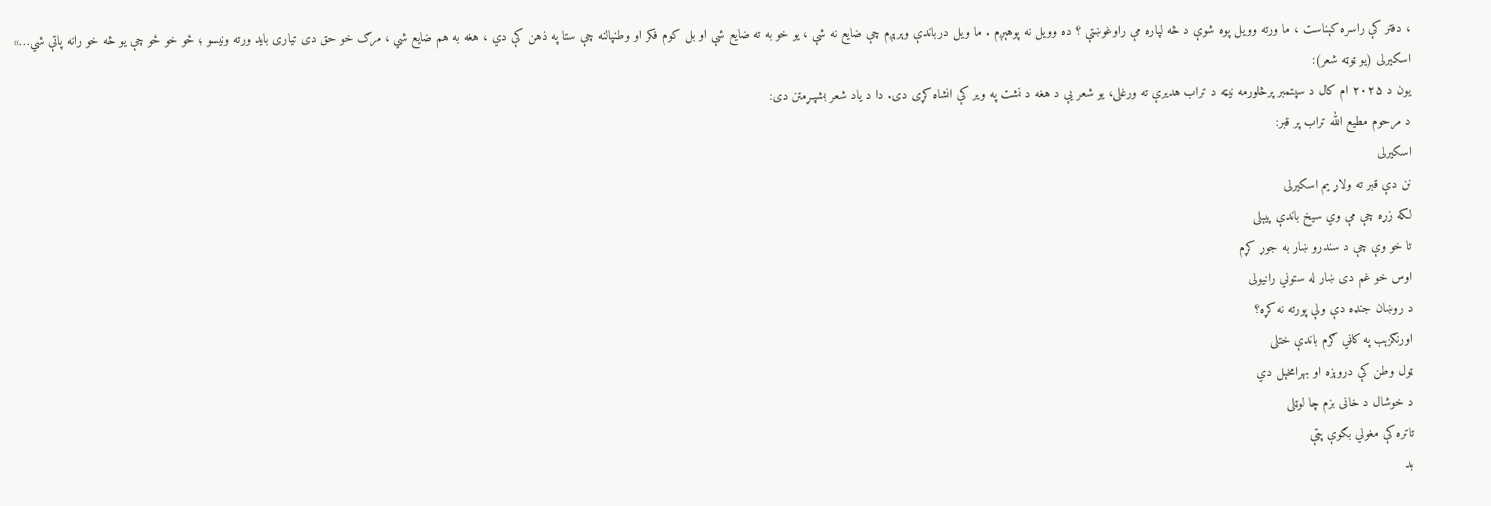، دفتر کې راسره کېناست ، ما ورته وویل پوه شوې د څه لپاره مې راوغوښتې ؟ ده وویل نه پوهېږم . ما ویل درباندې وېرېږم چې ضایع نه شې ، یو خو به ته ضایع شې او بل کوم فکر او وطنپالنه چې ستا په ذهن کې دي ، هغه به هم ضایع شي ، مرګ خو حق دی تیاری باید ورته ونیسو ؛ ځو خو ځو چې یو څه خو رانه پاتې شي…»
اسکیرلی (یو ټوټه شعر):
یون د ۲۰۲۵ ام کال د سپتمبر پرڅلورمه نیټه د تراب هدیرې ته ورغلی، یو شعر یې د هغه د نشت په ویر کې انشاه کړی دی. دا د یاد شعر بشپـړمتن دی:
د مرحوم مطیع الله تراب پر قبر:
اسکیرلی
نن دې قبر ته ولاړ یم اسکیرلی
لکه زړه چې مې وي سیخ باندې پیېلی
تا خو وې چې د سندرو ښار به جوړ کړم
اوس خو غم دی ښار له ستوني رانیولی
د روښان جنډه دې ولې پورته نه کړه؟
اورنګزېب په کاڼي ګرم باندې ختلی
ټول وطن کې دروېزه او بهرامخېل دي
د خوشال د خانی بزم چا لوټلی
تاتره کې مغولي بګوې پټې
بد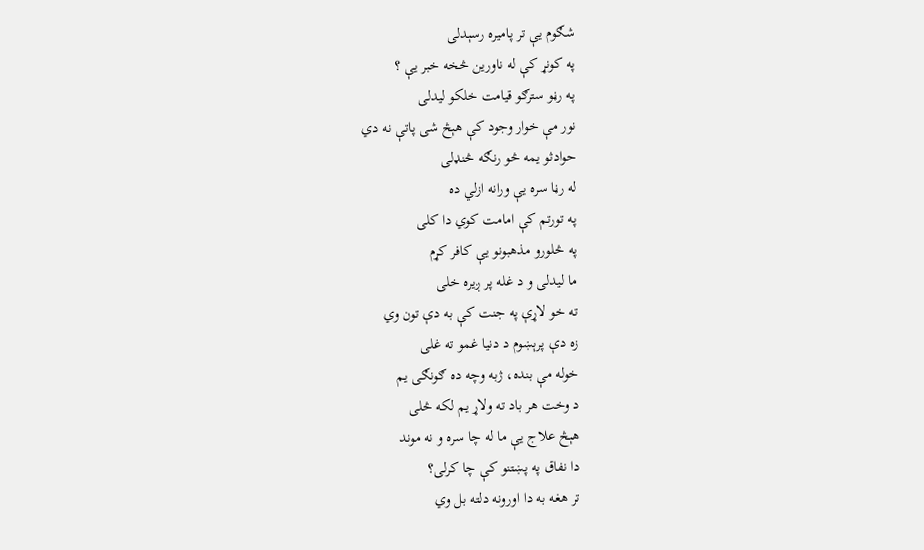شګوم یې تر پامیره رسېدلی
په کونړ کې له ناورین څخه خبر یې ؟
په رڼو سترګو قیامت خلکو لیدلی
نور مې خوار وجود کې هېڅ شی پاتې نه دي
حوادثو یمه څو رنګه څنډلی
له رڼا سره یې ورانه ازلي ده
په تورتم کې امامت کوي دا کلی
په څلورو مذهبونو یې کافر کړم
ما لیدلی و د غله پر ږیره خلی
ته خو لاړې په جنت کې به دې تون وي
زه دې پرېښوم د دنیا غمو ته غلی
خوله مې بنده، ژبه وچه ده ګونګی یم
د وخت هر باد ته ولاړ یم لکه څلی
هېڅ علاج یې ما له چا سره و نه موند
دا نفاق په پښتنو کې چا کرلی؟
تر هغه به دا اورونه دلته بل وي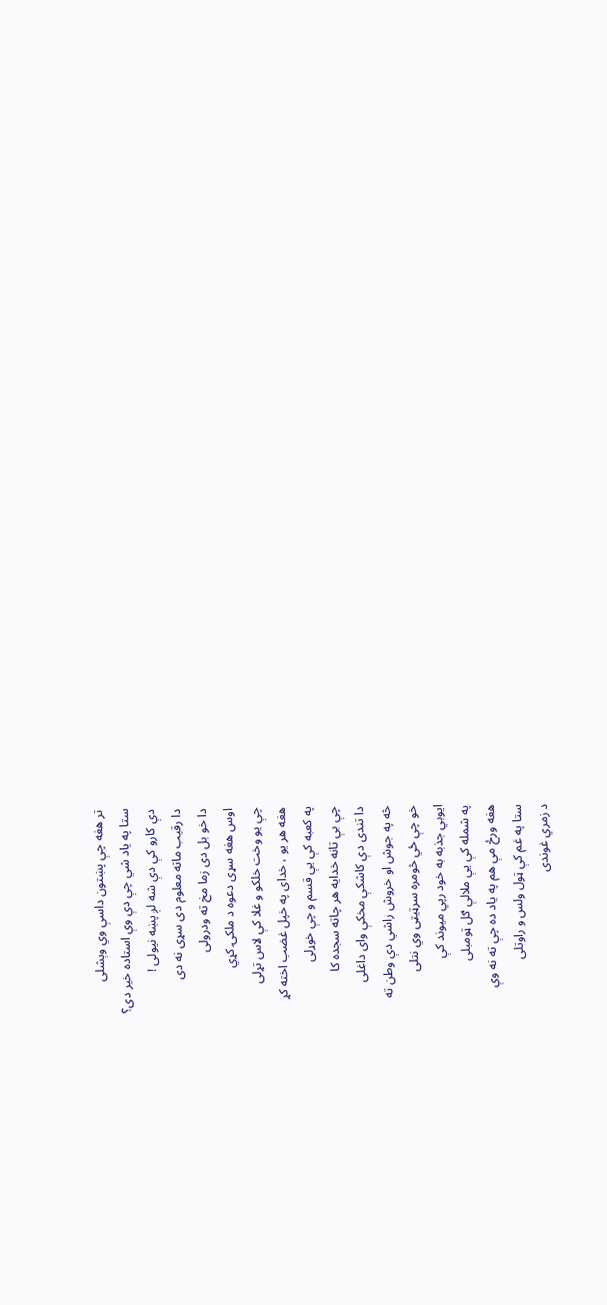تر هغه چې پښتون داسې وي وېشلی
ستا په یاد شي چې دې وې استاده خیر دی؟
دې کارو کې دې شه لږ پښه نیولی !
دا رقیب ماته معلوم دی سړی نه دی
دا خو بل دی زما مخ ته ودرولی
اوس هغه سړی دعوه د ملکۍ کړي
چې یو وخت خلکو و غلا کې لاس تړلی
هغه هر یو ، خدای په خپل غضب اخته کړ
په کعبه کې یې قسم و چې خوړلی
چې بې تانه خدایه هر چاته سجده کا
دا تندی دې کاشکې مخکې وای داغلی
څه په جوش او خروش راشي دې وطن ته
خو چې ځي څومره سرټيټی وي نتلی
ایوبي جذبه به خود رپي میوند کې
په شمله کې یې ملالې ګل ټومبلی
هغه ورځ مې هم په یاد ده چې ته نه وې
ستا په غم کې ټول ولس و راوتلی
د زمري غوندی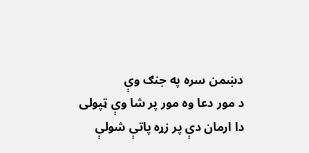دښمن سره په جنګ وې
د مور دعا وه مور پر شا وې ټپولی
دا ارمان دې پر زړه پاتې شولې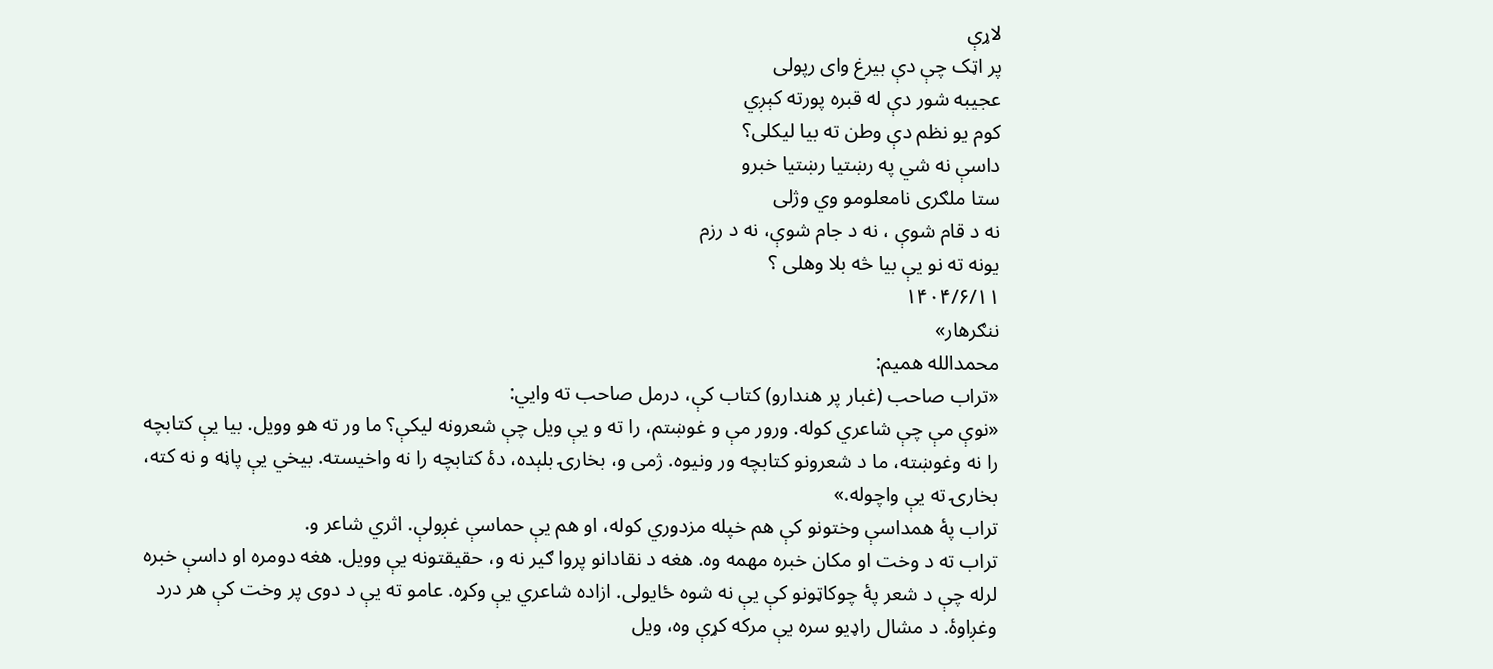لاړې
پر اټک چې دې بیرغ وای رپولی
عجیبه شور دې له قبره پورته کېږي
کوم یو نظم دې وطن ته بیا لیکلی؟
داسې نه شي په رښتیا رښتیا خبرو
ستا ملګری نامعلومو وي وژلی
نه د قام شوې ، نه د جام شوې، نه د رزم
یونه ته نو یې بیا څه بلا وهلی ؟
۱۴۰۴/۶/۱۱
ننګرهار»
محمدالله همیم:
«تراب صاحب (غبار پر هندارو) کتاب کې، درمل صاحب ته وايي:
«نوې مې چې شاعري کوله. ورور مې و غوښتم، را ته و يې ويل چې شعرونه ليکې؟ ما ور ته هو وويل. بیا یې کتابچه را نه وغوښته، ما د شعرونو کتابچه ور ونيوه. ژمی و، بخارۍ بلېده، دۀ کتابچه را نه واخيسته. بيخي يې پاڼه و نه کته، بخارۍ ته یې واچوله.»
تراب پۀ همداسې وختونو کې هم خپله مزدوري کوله، او هم یې حماسې غږولې. اثري شاعر و.
تراب ته د وخت او مکان خبره مهمه وه. هغه د نقادانو پروا ګير نه و، حقیقتونه یې وويل. هغه دومره او داسې خبره لرله چې د شعر پۀ چوکاټونو کې یې نه شوه ځايولی. ازاده شاعري يې وکړه. عامو ته یې د دوی پر وخت کې هر درد وغږاوۀ. د مشال راډيو سره یې مرکه کړې وه، ويل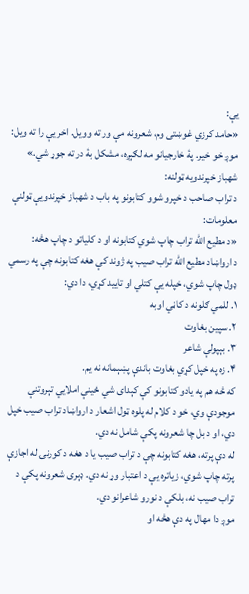یې:
«حامد کرزي غوښتی وم، شعرونه مې ور ته وويل. اخر یې را ته ويل: موږ خو خیر. پۀ خارجيانو مه لګېږه، مشکل بۀ در ته جوړ شي.»
شهباز خپرندویه ټولنه:
د تراب صاحب د خپرو شوو کتابونو په باب د شهباز خپرندویې ټولنې معلومات:
«د مطیع الله تراب چاپ شوي کتابونه او د کلیاتو د چاپ هڅه:
د ارواښاد مطیع الله تراب صیب په ژوند کې هغه کتابونه چې په رسمي ډول چاپ شوي، خپله یې کتلي او تایید کړي، دا دي:
۱. للمي ګلونه د کاڼي اوبه
۲. سپین بغاوت
۳. بېپولې شاعر
۴. زه په خپل کړي بغاوت باندې پښېمانه نه یم.
که څه هم په یادو کتابونو کې کېدای شي ځینې املايي تېروتنې موجودې وي، خو د کلام له پلوه ټول اشعار د ارواښاد تراب صیب خپل دي، او د بل چا شعرونه پکې شامل نه دي.
له دې پرته، هغه کتابونه چې د تراب صیب یا د هغه د کورنۍ له اجازې پرته چاپ شوي، زیاتره یې د اعتبار وړ نه دي. ډېری شعرونه پکې د تراب صیب نه، بلکې د نورو شاعرانو دي.
موږ دا مهال په دې هڅه او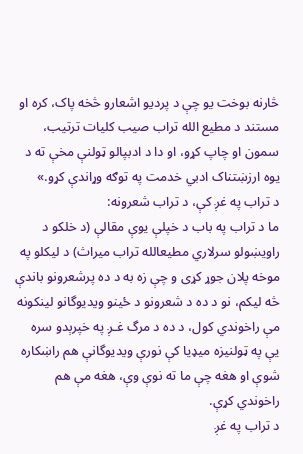څارنه بوخت یو چې د پردیو اشعارو څخه پاک، کره او مستند د مطیع الله تراب صیب کلیات ترتیب، سمون او چاپ کړو، او دا د ادبپالو ټولنې مخې ته د یوه ارزښتناک ادبي خدمت په توګه وړاندې کړو.»
د تراب په غږ کې، د تراب شعرونه:
ما د تراب په باب د خپلې یوې مقالې (د خلکو د راویښولو سرلاري مطیعالله تراب میراث) د لیکلو په موخه پلان جوړ کړی و چې زه به د ده پرشعرونو باندې څه لیکم، نو د ده د شعرونو د ځینو ویدیوگانو لینکونه مې راخوندي کول، د ده د مرگ غـږ په خپرېدو سره یې په ټولنیزه میډیا کې نورې ویدیوگانې هم راښکاره شوې او هغه چې ما ته نوې وې، هغه مې هم راخوندي کړې.
د تراب په غږ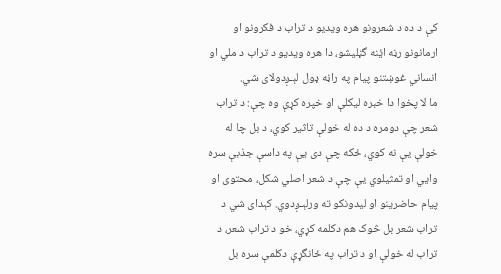کې د ده د شعرونو هره ویدیو د تراب د فکرونو او ارمانونو رڼه ایٔنه گڼلیشو، دا هره ویدیو د تراب د ملي او انساني غوښتنو پیام په راڼه ډول لېـږدولای شي.
ما لا پخوا دا خبره لیکلې او خپره کړې وه چې: د تراب شعر چې دومره د ده له خولې تاثیر کوي، د بل چا له خولې یې نه کوي، ځکه چې دی یې په داسې جذبې سره وايي او تمثیلوي یې چې د شعر اصلي شکل، محتوی او پیام حاضرینو او لیدونکو ته ورلېـږدوي. کېدای شي د تراب شعر بل څوک هم دکلمه کړي، خو د تراب شعر، د تراب له خولې او د تراب په ځانگړې دکلمې سره بل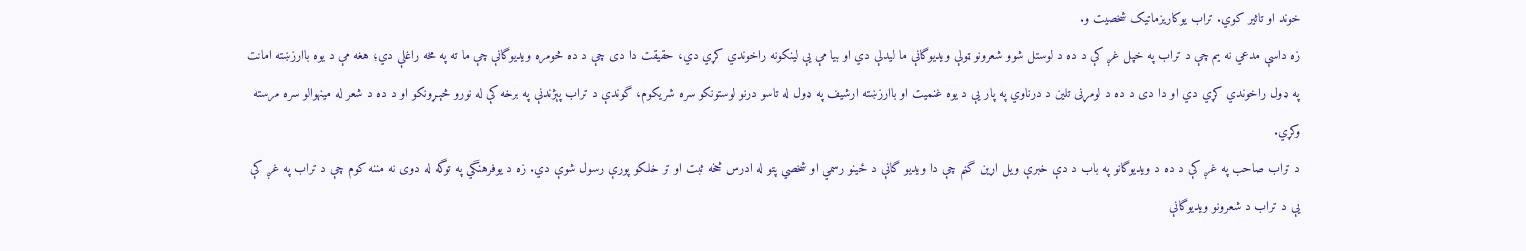خوند او تاثیر کوي. تراب یوکاریزماتیک شخصیت و.
زه داسې مدعي نه یم چې د تراب په خپل غږ کې د ده د لوستل شوو شعرونو ټولې ویدیوگانې ما لیدلې دي او بیا مې یې لینکونه راخوندي کړي دي، حقیقت دا دی چې د ده څومره ویدیوگانې چې ما ته په مخه راغلې دي؛ هغه مې د یوه باارزښته امانت په ډول راخوندي کړي دي او دا دی د ده د لومړنی تلین د درناوي په پار یې د یوه غنمیت او باارزښته ارشیف په ډول له تاسو درنو لوستونکو سره شریکوم، گوندې د تراب پېژندنې په برخه کې له نورو څېـړونکو او د ده د شعر له مینهوالو سره مرسته وکړي.
د تراب صاحب په غږ کې د ده د ویدیوگانو په باب د دې خبرې ویل اړین گڼم چې دا ویدیو گانې د ځینو رسمي او شخصي پتو له ادرس څخه ثبت او تر خلکو پورې رسول شوې دي. زه د یوفرهنگي په توگه له دوی نه مننه کوم چې د تراب په غږ کې یې د تراب د شعرونو ویدیوگانې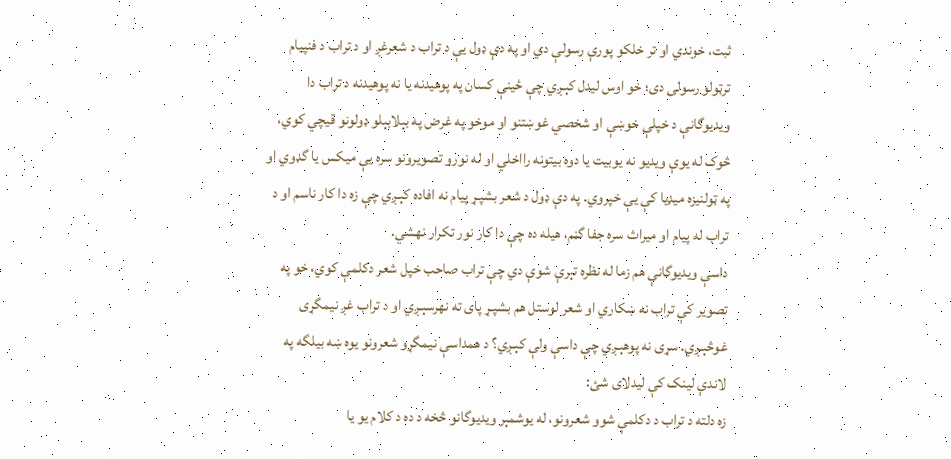ثبت، خوندي او تر خلکو پورې رسولې دي او په دې ډول یې د تراب د شعرغږ او د تراب د فنپیام ترټولو رسولی دی؛ خو اوس لیدل کېـږي چې ځینې کسان په پوهیدنه یا نه پوهیدنه د تراب دا ویدیوگانې د خپلې خوښې او شخصي غوښتنو او موخو په غرض په بېلابېلو ډولونو قیچي کوي، څوک له یوې ویدیو نه یوبیت یا دوه بیتونه رااخلي او له نورو تصویرونو سره یې میکس یا گډوي او په ټولنیزه میډیا کې یې خپروي. په دې ډول د شعر بشپـړ پیام نه افاده کېـږي چې زه دا کار ناسم او د تراب له پیام او میراث سره جفا گڼم، هیله ده چې دا کار نور تکرار نهشي.
داسې ویدیوگانې هم زما له نظره تېرې شوې دي چې تراب صاحب خپل شعر دکلمې کوي، خو په تصویر کې تراب نه ښکاري او شعر لوستل هم بشپـړ پای ته نهرسېـږي او د تراب غږ نیمگړی غوڅېـږي. سړی نه پوهېـږي چې داسې ولې کېـږي؟ د همداسې نیمگړو شعرونو یوه ښه بیلگه په لاندې لینک کې لیدلای شئ:
زه دلته د تراب د دکلمې شوو شعرونو، له یوشمېر ویدیوگانو څخه د ده د کلام یو یا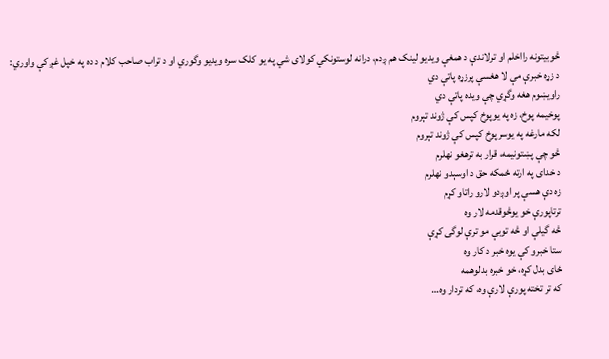څوبیتونه رااخلم او ترلاندې د همغې ویدیو لینک هم ږدم، درانه لوستونکي کولای شي په یو کلک سره ویدیو وگوري او د تراب صاحب کلام د ده په خپل غږ کې واوري:
د زړه خبرې مې لا هغسې پرزړه پاتې دي
راویښوم هغه وگړي چې ویده پاتې دي
پوخیمه پوخ، زه په یوپوخ کپس کې ژوند تېروم
لکه مارغه په یوسرپوخ کپس کې ژوند تېروم
څو چې پښتونیمه، قرار به ترهغو نهلرم
د خدای په ارته ځمکه حق د اوسېدو نهلرم
زه دې هسې پر اوږدو لارو راتاو کړم
ترتاپورې خو یوڅوقدمه لار وه
څه گیلې او څه توبې مو ترې لوگی کړې
ستا خبرو کې یوه خبر د کار وه
ځای بدل کړه، خو خبره بدلوهمه
که تر تخته پورې لارې وه، که تردار وه…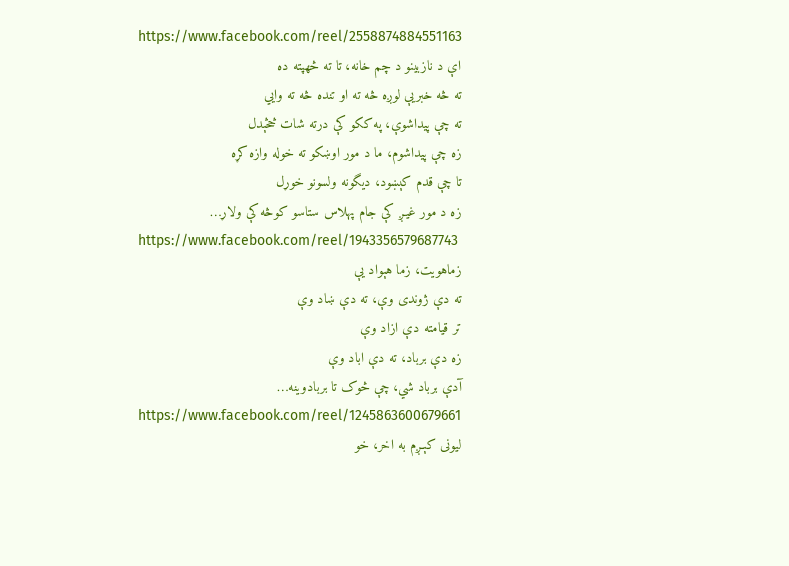https://www.facebook.com/reel/2558874884551163
اې د نازبینو د چم خانه، تا ته څهپته ده
ته څه خبریې لوږه څه ته او تنده څه ته وايي
ته چې پیداشوې، په ککو کې درته شات څڅېدل
زه چې پیداشوم، ما د مور اوښکو ته خوله وازه کړه
تا چې قدم کېښود، دیگونه ولسونو خوړل
زه د مور غیـږ کې جام پهلاس ستاسو کوڅه کې ولاړ…
https://www.facebook.com/reel/1943356579687743
زماهویت، زما هېواد یې
ته دې ژوندی وې، ته دې ښاد وې
تر قیامته دې ازاد وې
زه دې برباد، ته دې اباد وې
آدې برباد شي، چې څوک تا بربادوینه…
https://www.facebook.com/reel/1245863600679661
لیونی کېـږم به اخر، خو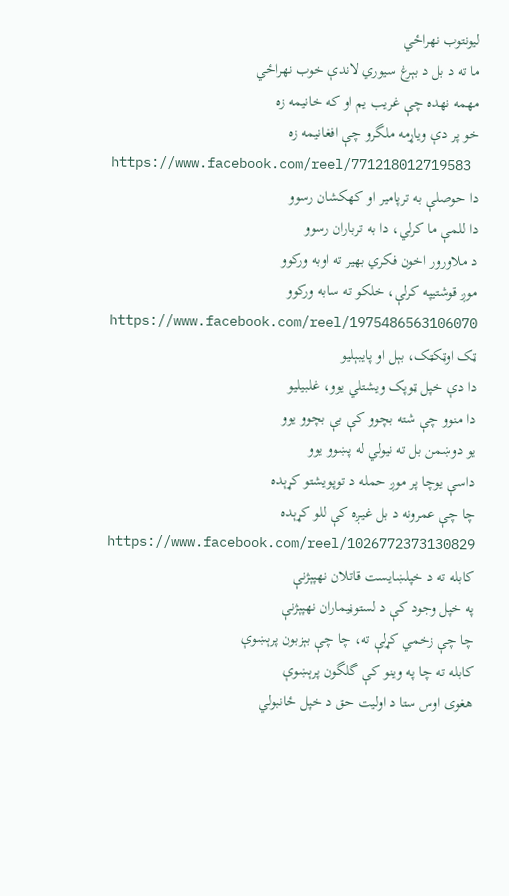لیونتوب نهراځي
ما ته د بل د بېرغ سیوري لاندې خوب نهراځي
مهمه نهده چې غریب یم او که خانیمه زه
خو پر دې ویاړمه ملگرو چې افغانیمه زه
https://www.facebook.com/reel/771218012719583
دا حوصلې به ترپامیر او کهکشان رسوو
دا للمې ما کرلي، دا به ترباران رسوو
د ملاورور اخون فکري بهیر ته اوبه ورکوو
موږ قوشتیپه کرلې، خلکو ته سابه ورکوو
https://www.facebook.com/reel/1975486563106070
ټک اوټکټک، بېل او پایبېلیو
دا دې خپل ټوپک ویشتلي یوو، غلبیلیو
دا منوو چې شته بچوو کې بې بچوو یوو
یو دوښمن بل ته نیولي له پښوو یوو
داسې یوچا پر موږ حمله د توپویشتو کړېده
چا چې عمرونه د بل غیـږه کې للو کړېده
https://www.facebook.com/reel/1026772373130829
کابله ته د خپلښایست قاتلان نهپېژنې
په خپل وجود کې د لستوڼيماران نهپېژنې
چا چې زخمي کړلې ته، چا چې بېزبون پرېښوې
کابله ته چا په وینو کې گلگون پرېښوې
هغوی اوس ستا د اولیت حق د خپل ځانبولي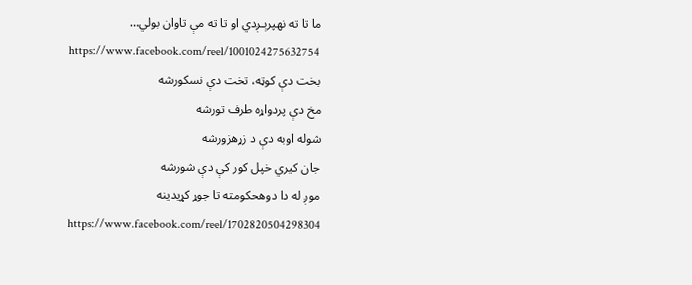ما تا ته نهپرېـږدي او تا ته مې تاوان بولي…
https://www.facebook.com/reel/1001024275632754
بخت دې کوټه، تخت دې نسکورشه
مخ دې پردواړه طرف تورشه
شوله اوبه دې د زړهزورشه
جان کیري خپل کور کې دې شورشه
موږ له دا دوهحکومته تا جوړ کړيدینه
https://www.facebook.com/reel/1702820504298304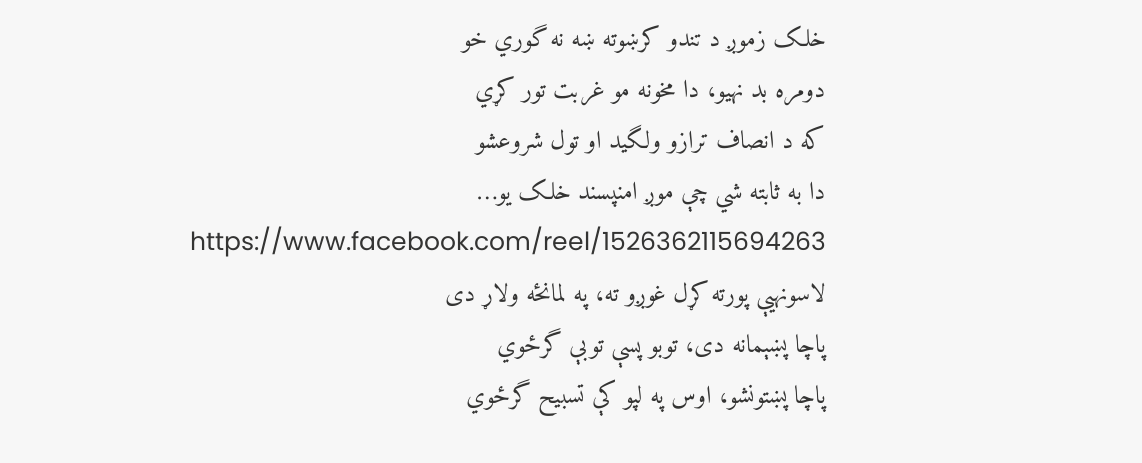خلک زموږ د تندو کرښوته ښه نه گوري خو
دومره بد نهیو، دا مخونه مو غربت تور کړي
که د انصاف ترازو ولگید او تول شروعشو
دا به ثابته شي چې موږ امنپسند خلک یو…
https://www.facebook.com/reel/1526362115694263
لاسونهیې پورته کړل غوږو ته، په لمانځه ولاړ دی
پاچا پښېمانه دی، توبو پسې توبې گرځوي
پاچا پښتونشو، اوس په لپو کې تسبیح گرځوي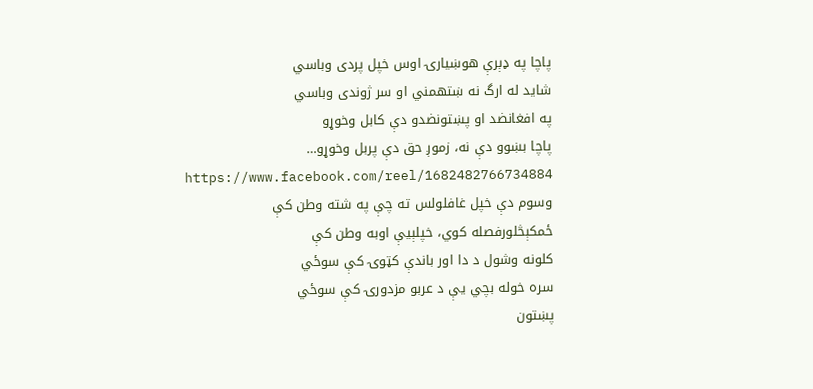پاچا په ډېرې هوښیارۍ اوس خپل پردی وباسي
شاید له ارگ نه ښتهمني او سر ژوندی وباسي
په افغانضد او پښتونضدو دې کابل وخوړو
پاچا بښوو دې نه، زموږ حق دې پربل وخوړو…
https://www.facebook.com/reel/1682482766734884
وسوم دې خپل غافلولس ته چې په شته وطن کې
ځمکېڅلورفصله کوي، خپلېیې اوبه وطن کې
کلونه وشول د دا اور باندې کټوۍ کې سوځي
سره خوله بچي یې د عربو مزدورۍ کې سوځي
پښتون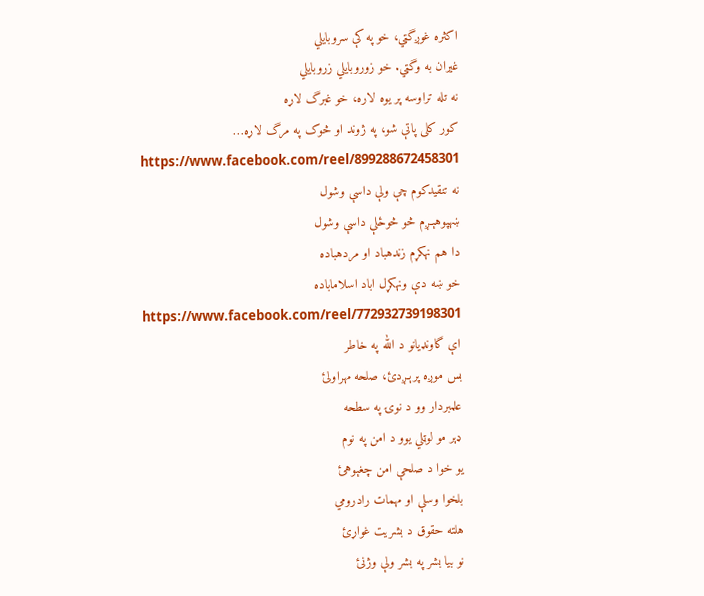اکثره غوږگټي، خو په کې سروبایلي
غیران به وگټي. خو زوروبایلي زروبایلي
نه تله تراوسه پر یوه لاره، خو غبرگ لاړه
کور کلی پاتې شو، په ژوند او څوک په مرگ لاړه…
https://www.facebook.com/reel/899288672458301
نه تنقیدکوم چې ولې داسې وشول
ښهپوهېـږم څو څوځلې داسې وشول
دا هم نهکړم زندهباد او مردهباده
خو ښه دې ونهکړل اباد اسلاماباده
https://www.facebook.com/reel/772932739198301
اې گاونډیانو د الله په خاطر
بس موږه پرېـږدئ، صلحه مهراولئ
علمبردار وو د نوۍ په سطحه
ډېر مو لوټلي یوو د امن په نوم
یو خوا د صلحې امن چغېوهئ
بلخوا وسلې او مهمات رادرومي
هلته حقوق د بشریت غواړئ
نو بیا بشر په بشر ولې وژنئ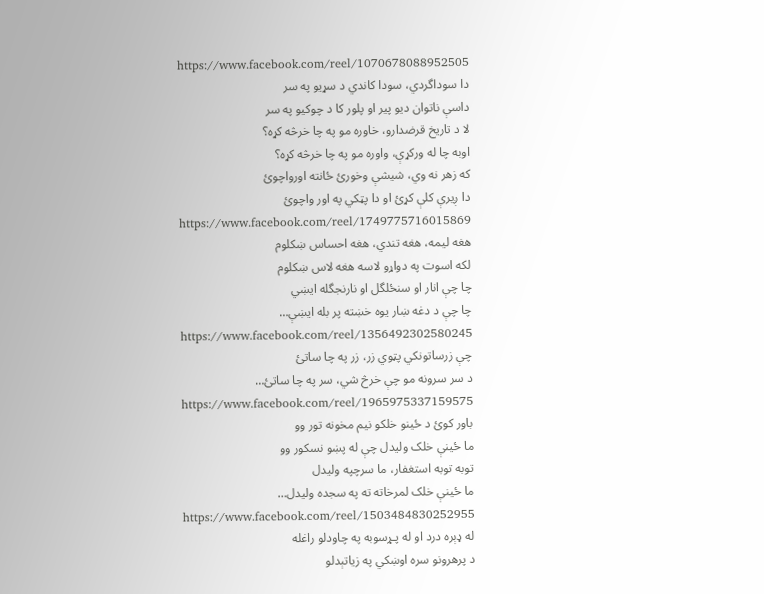https://www.facebook.com/reel/1070678088952505
دا سوداگردي، سودا کاندي د سړیو په سر
داسې ناتوان ديو پیر او پلور کا د چوکیو په سر
لا د تاریخ قرضدارو، خاوره مو په چا خرڅه کړه؟
اوبه چا له ورکړې، واوره مو په چا خرڅه کړه؟
که زهر نه وي، شیشې وخورئ ځانته اورواچوئ
دا ږیرې کلې کړئ او دا پټکي په اور واچوئ
https://www.facebook.com/reel/1749775716015869
هغه لیمه، هغه تندي، هغه احساس ښکلوم
لکه اسوت په دواړو لاسه هغه لاس ښکلوم
چا چې انار او سنځلگل او نارنجگله ایښي
چا چې د دغه ښار یوه خښته پر بله ایښې…
https://www.facebook.com/reel/1356492302580245
چې زرساتونکي پټوي زر، زر په چا ساتئ
د سر سرونه مو چې خرڅ شي، سر په چا ساتئ…
https://www.facebook.com/reel/1965975337159575
باور کوئ د ځینو خلکو نیم مخونه تور وو
ما ځینې خلک ولیدل چې له پښو نسکور وو
توبه توبه استغفار، ما سرچپه ولیدل
ما ځینې خلک لمرخاته ته په سجده ولیدل…
https://www.facebook.com/reel/1503484830252955
له ډېره درد او له پـړسوبه په چاودلو راغله
د پرهرونو سره اوښکي په زیاتېدلو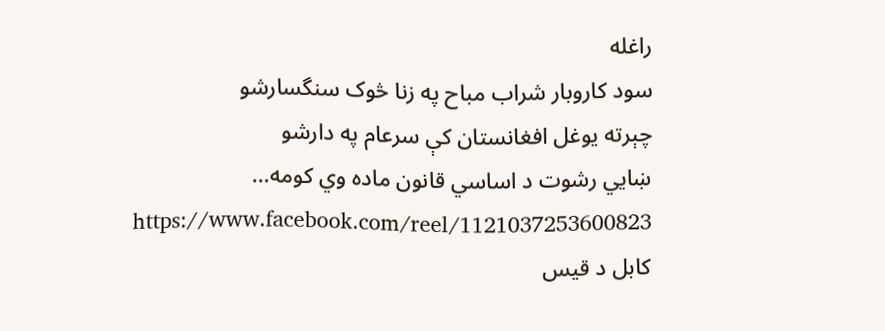راغله
سود کاروبار شراب مباح په زنا څوک سنگسارشو
چېرته یوغل افغانستان کې سرعام په دارشو
ښايي رشوت د اساسي قانون ماده وي کومه…
https://www.facebook.com/reel/1121037253600823
کابل د قیس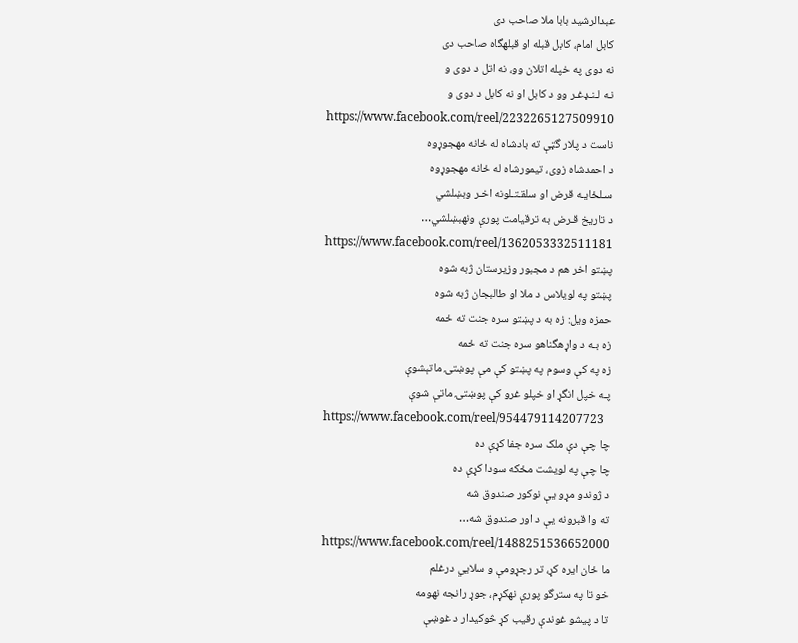عبدالرشید بابا ملا صاحب دی
کابل امام، کابل قبله او قبلهگاه صاحب دی
نه دوی په خپله اتلان وو، نه اتل د دوی و
نـه لـنـډغـر وو د کابل او نه کابل د دوی و
https://www.facebook.com/reel/2232265127509910
ناست د پلار گټې ته بادشاه له ځانه مهجوړوه
د احمدشاه زوی، تیمورشاه له ځانه مهجوړوه
سـلځایـه قرض او سلقـتـلونه اخـر وبښلشي
د تاریخ قـرض به ترقیامت پورې ونهبښلشي…
https://www.facebook.com/reel/1362053332511181
پښتو اخر هم د مجبور وزیرستان ژبه شوه
پښتو په لویلاس د ملا او طالبجان ژبه شوه
حمزه ویل: زه به د پښتو سره جنت ته ځمه
زه بـه د واړهگناهو سره جنت ته ځمه
زه په کې وسوم په پښتو کې مې پوښتۍ ماتېشوې
پـه خپل انگړ او خپلو غرو کې پوښتۍ ماتې شوې
https://www.facebook.com/reel/954479114207723
چا چې دې ملک سره جفا کړې ده
چا چې په لویشت مځکه سودا کړې ده
د ژوندو مړو یې نوکور صندوق شه
ته وا قبرونه یې د اور صندوق شه…
https://www.facebook.com/reel/1488251536652000
ما ځان ایره کړ، تر رجړومې و سلایي درغلم
خو تا په سترگو پورې نهکړم، جوړ رانجه نهومه
تا د پیشو غوندې رقیب کړ څوکیدار د غوښې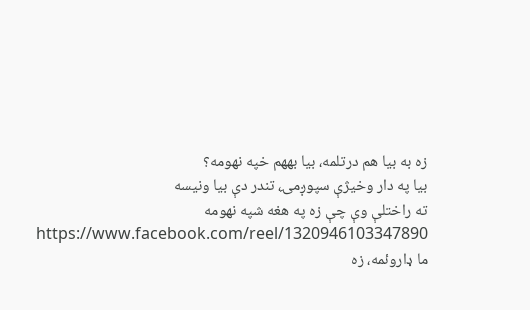زه به بیا هم درتلمه، بیا بههم خپه نهومه؟
بیا په دار وخیژې سپوږمۍ، تندر دې بیا ونیسه
ته راختلې وې چې زه په هغه شپه نهومه
https://www.facebook.com/reel/1320946103347890
ما ډاروئمه، زه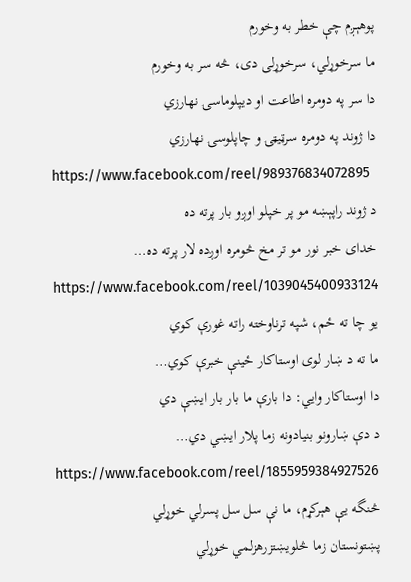پوهېـږم چې خطر به وخورم
ما سرخوړلي، سرخوړلی دی، څه سر به وخورم
دا سر په دومره اطاعت او دیپلوماسۍ نهارزي
دا ژوند په دومره سرټیټۍ و چاپلوسۍ نهارزي
https://www.facebook.com/reel/989376834072895
د ژوند راپېښه مو پر خپلو اوږو بار پرته ده
خدای خبر نور مو تر مخ څومره اوږده لار پرته ده…
https://www.facebook.com/reel/1039045400933124
یو چا ته ځم، شپه ترناوخته راته غورې کوي
ما ته د ښار لوی اوستاکار ځینې خبرې کوي…
دا اوستاکار وايي: دا بارې ما بار بار ایښې دي
د دې ښارونو بنیادونه زما پلار ایښي دي…
https://www.facebook.com/reel/1855959384927526
څنگه یې هېرکړم، ما نې سل سل پسرلي خوړلي
پښتونستان زما څلویښتزرهزلمي خوړلي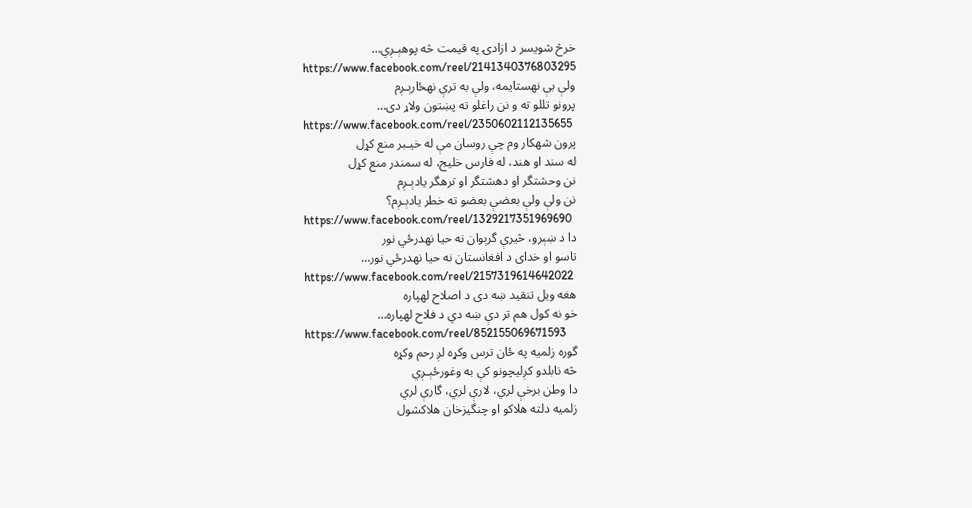خرڅ شویسر د ازادۍ په قیمت څه پوهېـږي…
https://www.facebook.com/reel/2141340376803295
ولې بې نهستایمه، ولې به ترې نهځارېـږم
پرونو تللو ته و نن راغلو ته پښتون ولاړ دی…
https://www.facebook.com/reel/2350602112135655
پرون شهکار وم چې روسان مې له خیـبر منع کړل
له سند او هند، له فارس خلیج، له سمندر منع کړل
نن وحشتگر او دهشتگر او ترهگر یادېـږم
نن ولې ولې بعضې بعضو ته خطر یادېـږم؟
https://www.facebook.com/reel/1329217351969690
دا د ښېرو، څیرې گرېوان نه حیا نهدرځي نور
تاسو او خدای د افغانستان نه حیا نهدرځي نور…
https://www.facebook.com/reel/2157319614642022
هغه ویل تنقید ښه دی د اصلاح لهپاره
خو نه کول هم تر دې ښه دي د فلاح لهپاره…
https://www.facebook.com/reel/852155069671593
گوره زلميه په ځان ترس وکړه لږ رحم وکړه
څه نابلدو کږلیچونو کې به وغورځېـږي
دا وطن برخې لري، لارې لري، گارې لري
زلمیه دلته هلاکو او چنگیزخان هلاکشول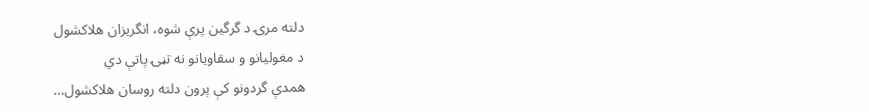دلته مرۍ د گرگین پرې شوه، انگریزان هلاکشول
د مغولیانو و سقاویانو نه تڼۍ پاتې دي
همدې گردونو کې پرون دلته روسان هلاکشول…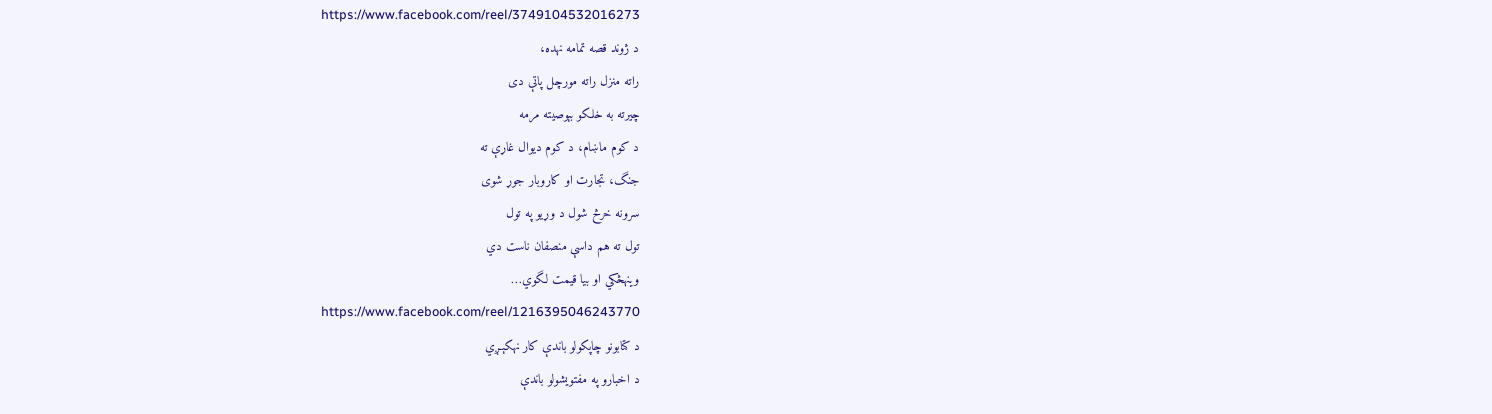https://www.facebook.com/reel/3749104532016273
د ژوند قصه تمامه نهده،
راته منزل راته مورچل پاتې دی
چیرته به خلکو بېوصیته مرمه
د کوم ماښام، د کوم دیوال غاړې ته
جنگ، تجارت او کاروبار جوړ شوی
سرونه خرڅ شول د وړیو په تول
تول ته هم داسې منصفان ناست دي
وینهڅکي او بیا قیمت لگوي…
https://www.facebook.com/reel/1216395046243770
د کتابونو چاپکولو باندې کار نهکېـږي
د اخبارو په مفتویشولو باندې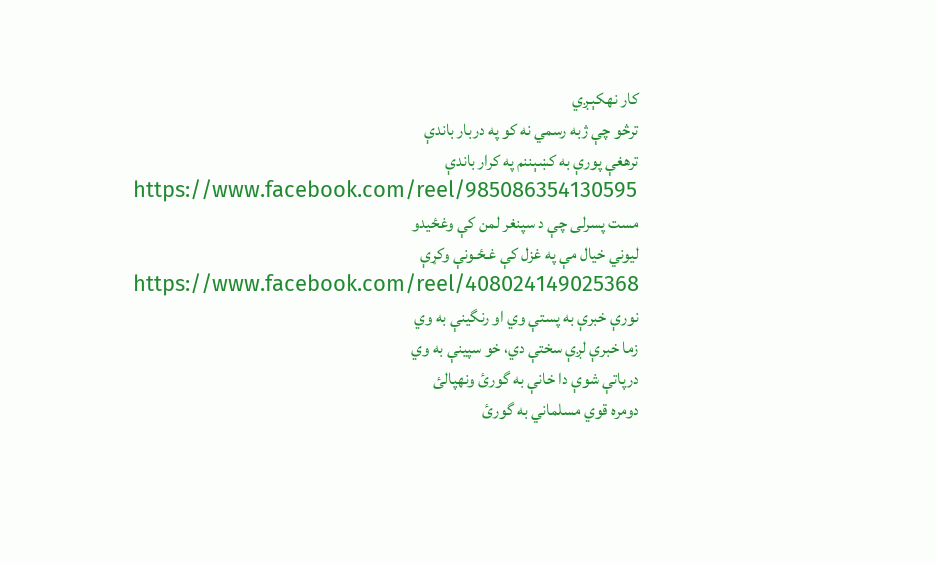کار نهکېـږي
ترڅو چې ژبه رسمي نه کو په دربار باندې
ترهغې پورې به کښېننم په کرار باندې
https://www.facebook.com/reel/985086354130595
مست پسرلی چې د سپنغر لمن کې وغځیدو
لیوني خیال مې په غزل کې غـځـونې وکړې
https://www.facebook.com/reel/408024149025368
نورې خبرې به پستې وي او رنگینې به وي
زما خبرې لږې سختې دي، خو سپینې به وي
درپاتې شوې دا خانې به گورئ ونهپالئ
دومره قوي مسلماني به گورئ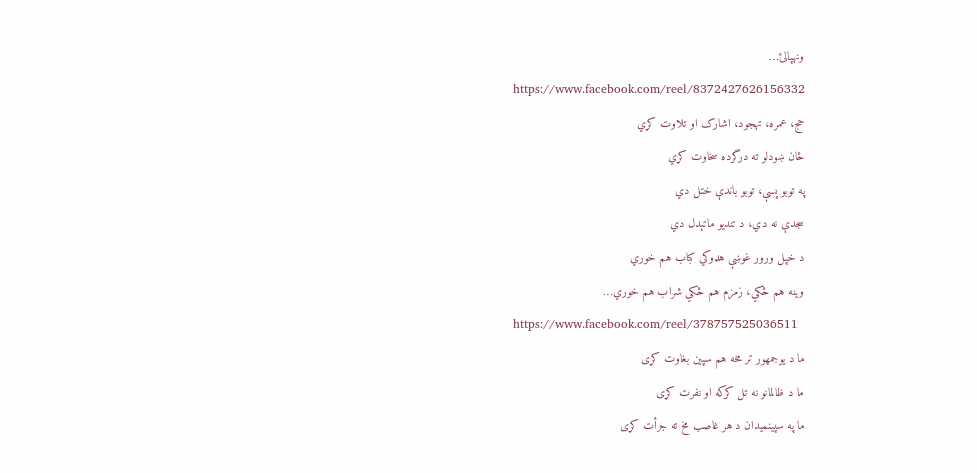ونهپالئ…
https://www.facebook.com/reel/8372427626156332
حج، عمره، تهجود، اشارک او تلاوت کړي
ځان ښودلو ته درگرده سخاوت کړي
په توبو پسې، توبو باندې ختل دي
سجدې نه دي، د تندیو ماتېدل دي
د خپل ورور غوښې هډوکي کباب هم خوري
وینه هم څکي، زمزم هم څکي شراب هم خوري…
https://www.facebook.com/reel/378757525036511
ما د یوجمهور تر مخه هم سپین بغاوت کړی
ما د ظالمانو نه تل کرکه او نفرت کړی
ما په سپینمیدان د هر غاصب مخ ته جرأت کړی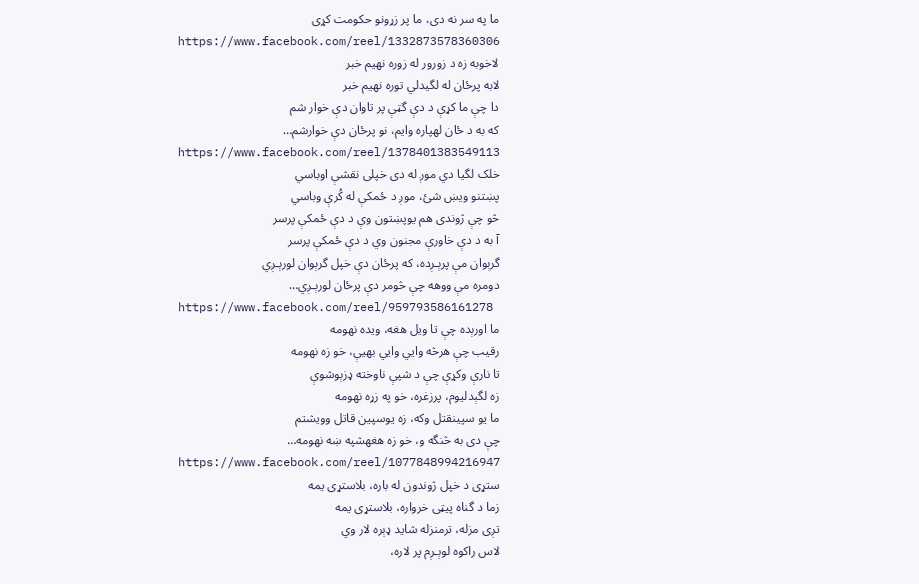ما په سر نه دی، ما پر زړونو حکومت کړی
https://www.facebook.com/reel/1332873578360306
لاخوبه زه د زورور له زوره نهیم خبر
لابه پرځان له لگیدلي توره نهیم خبر
دا چې ما کړې د دې گټې پر تاوان دې خوار شم
که به د ځان لهپاره وایم، نو پرځان دې خوارشم…
https://www.facebook.com/reel/1378401383549113
خلک لگيا دي موږ له دى خپلى نقشې اوباسي
پښتنو ویښ شئ، موږ د ځمکې له کُرې وباسي
څو چې ژوندی هم یوپښتون وې د دې ځمکې پرسر
آ به د دې خاورې مجنون وي د دې ځمکې پرسر
گرېوان مې پرېـږده، که پرځان دې خپل گرېوان لورېـږي
دومره مې ووهه چې څومر دې پرځان لورېـږي…
https://www.facebook.com/reel/959793586161278
ما اورېده چې تا ویل هغه، ویده نهومه
رقیب چې هرڅه وايي وايي بهیې، خو زه نهومه
تا نارې وکړې چې د شپې ناوخته ډزېوشوې
زه لگېدلیوم، پرزغره، خو په زړه نهومه
ما یو سپینقتل وکه، زه یوسپین قاتل وویشتم
چې دی به څنگه و، خو زه هغهشپه ښه نهومه…
https://www.facebook.com/reel/1077848994216947
ستړی د خپل ژوندون له باره، بلاستړی یمه
زما د گناه پیټی خرواره، بلاستړی یمه
تږی مزله، ترمنزله شاید ډېره لار وي
لاس راکوه لوېـږم پر لاره،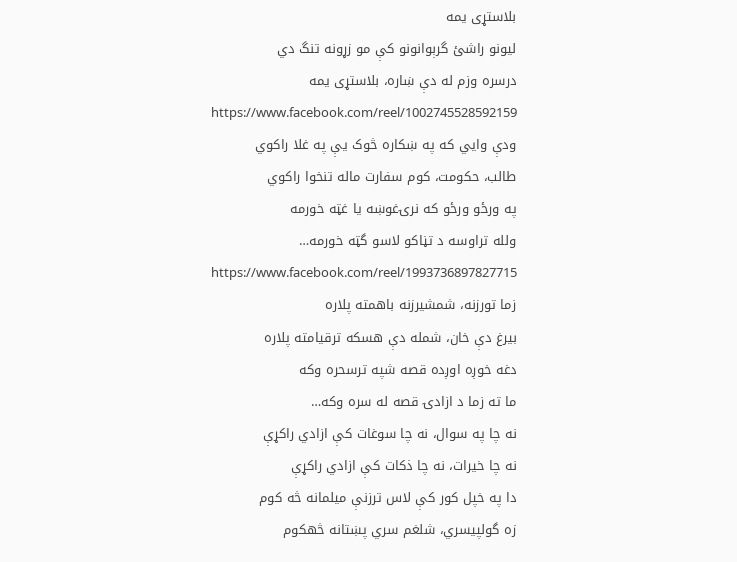بلاستړی یمه
لیونو راشئ گرېوانونو کې مو زړونه تنگ دي
درسره وزم له دې ښاره، بلاستړی یمه
https://www.facebook.com/reel/1002745528592159
ودې وايي که په ښکاره څوک یې په غلا راکوي
طالب، حکومت، کوم سفارت ماله تنخوا راکوي
په ورځو ورځو که نرۍغوښه یا غټه خورمه
ولله تراوسه د تڼاکو لاسو گټه خورمه…
https://www.facebook.com/reel/1993736897827715
زما تورزنه، شمشیرزنه باهمته پلاره
بیرغ دې خان، شمله دې هسکه ترقیامته پلاره
دغه خوږه اوږده قصه شپه ترسحره وکه
ما ته زما د ازادۍ قصه له سره وکه…
نه چا په سوال، نه چا سوغات کې ازادي راکړې
نه چا خیرات، نه چا ذکات کې ازادي راکړې
دا په خپل کور کې لاس ترزنې میلمانه څه کوم
زه گولپيسري، شلغم سري پښتانه څهکوم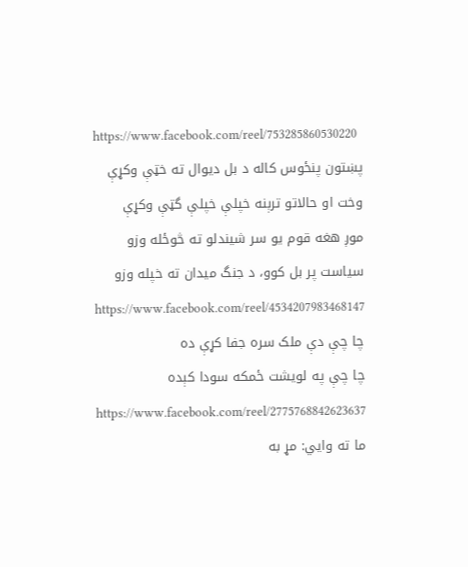https://www.facebook.com/reel/753285860530220
پښتون پنځوس کاله د بل دیوال ته خټې وکړې
وخت او حالاتو ترېنه خپلې خپلې گټې وکړې
موږ هغه قوم یو سر شیندلو ته څوځله وزو
سیاست پر بل کوو، د جنگ میدان ته خپله وزو
https://www.facebook.com/reel/4534207983468147
چا چې دې ملک سره جفا کړې ده
چا چې په لویشت ځمکه سودا کېده
https://www.facebook.com/reel/2775768842623637
ما ته وايي: مړ به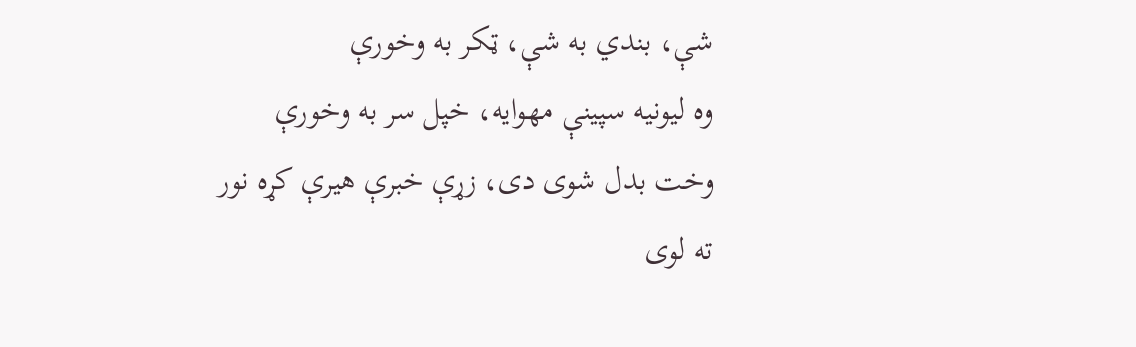شې، بندي به شې، ټکر به وخورې
وه لیونیه سپینې مهوایه، خپل سر به وخورې
وخت بدل شوی دی، زړې خبرې هیرې کړه نور
ته لوی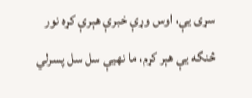سړی یې، اوس وړې خبرې هېرې کړه نور
څنگه یې هېر کړم، ما نهيې سل سل پسرلي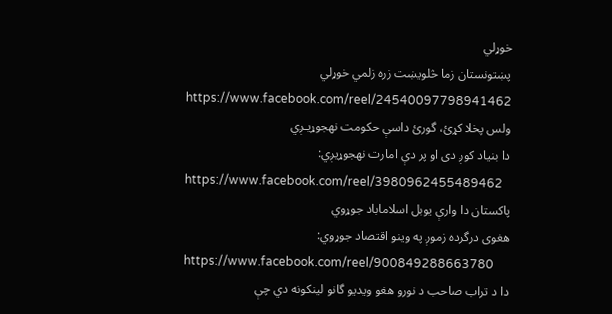خوړلي
پښتونستان زما څلویښت زره زلمي خوړلي
https://www.facebook.com/reel/24540097798941462
ولس پخلا کړئ، گورئ داسې حکومت نهجوړیـږي
دا بنیاد کوږ دی او پر دې امارت نهجوړیږي:
https://www.facebook.com/reel/3980962455489462
پاکستان دا وارې یوبل اسلاماباد جوړوي
هغوی درگرده زموږ په وینو اقتصاد جوړوي:
https://www.facebook.com/reel/900849288663780
دا د تراب صاحب د نورو هغو ویدیو گانو لینکونه دي چې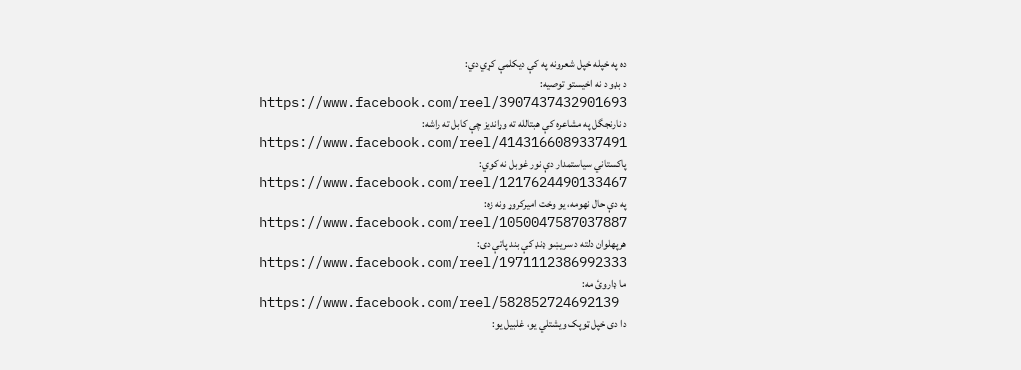ده په خپله خپل شعرونه په کې دیکلمې کړي دي:
د بډو د نه اخیستو توصیه:
https://www.facebook.com/reel/3907437432901693
د نارنجگل په مشاعره کې هبتالله ته وړاندیز چې کابل ته راشه:
https://www.facebook.com/reel/4143166089337491
پاکستاني سیاستمدار دې نور غوبل نه کوي:
https://www.facebook.com/reel/1217624490133467
په دې حال نهومه، یو وخت امیرکروړ ونه زه:
https://www.facebook.com/reel/1050047587037887
هرپهلوان دلته د سریښو ډنډ کې بند پاتې دی:
https://www.facebook.com/reel/1971112386992333
ما ډاروئ مه:
https://www.facebook.com/reel/582852724692139
دا دی خپل ټوپک ویشتلي یو، غلبیل یو: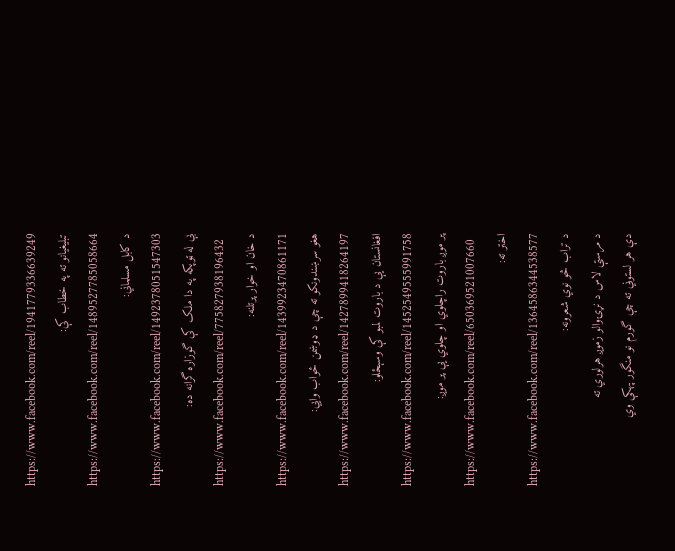https://www.facebook.com/reel/1941779336639249
تبلیغیانو ته په خطاب کې:
https://www.facebook.com/reel/1489527785058664
د کابل مسلماني:
https://www.facebook.com/reel/1492378051547303
بې له ټوپکه په دا ملک کې گوزاره گرانه ده:
https://www.facebook.com/reel/775827938196432
د خان او خوار پرتلنه:
https://www.facebook.com/reel/1439923470861171
هغو سرښندونکو ته چې د ډوښمن ځواب وايي:
https://www.facebook.com/reel/1427899418264197
افغانستان یې د باروت لمبو کې وسېځلو:
https://www.facebook.com/reel/1452549555991758
پر موږ باروت راچلوي او چلوي یې پر موږ:
https://www.facebook.com/reel/650369521007660
اختر ته:
https://www.facebook.com/reel/1364586344538577
د تراب څو نوي شعرونه:
د مرستې لاس د نړۍوالو زموږ هرلوري ته
دې هر لستوڼي ته چې گورم نو منگور پهکې وي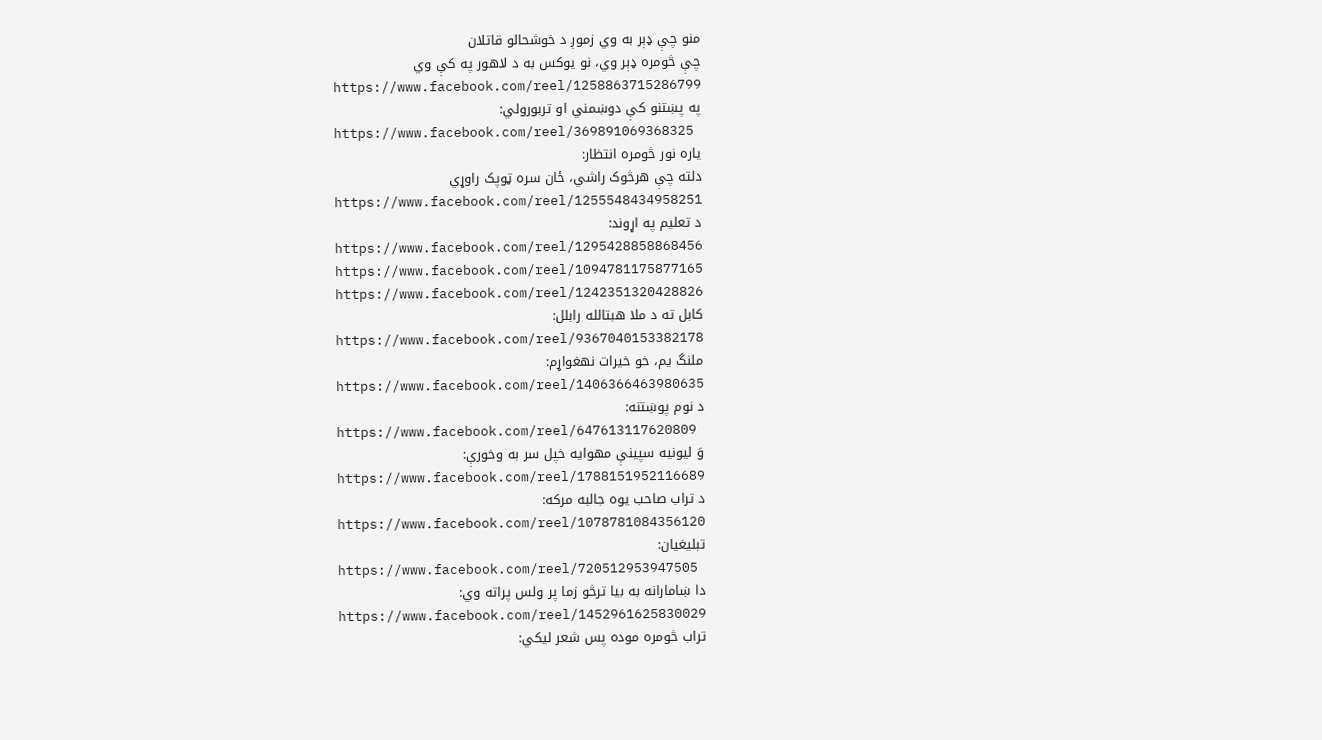منو چې ډېر به وي زموږ د خوشحالو قاتلان
چې څومره ډېر وي، نو یوکس به د لاهور په کې وي
https://www.facebook.com/reel/1258863715286799
په پښتنو کې دوښمني او تربورولي:
https://www.facebook.com/reel/369891069368325
یاره نور څومره انتظار:
دلته چې هرڅوک راشي، ځان سره ټوپک راوړي
https://www.facebook.com/reel/1255548434958251
د تعلیم په اړوند:
https://www.facebook.com/reel/1295428858868456
https://www.facebook.com/reel/1094781175877165
https://www.facebook.com/reel/1242351320428826
کابل ته د ملا هبتالله رابلل:
https://www.facebook.com/reel/9367040153382178
ملنگ یم، خو خیرات نهغواړم:
https://www.facebook.com/reel/1406366463980635
د نوم پوښتنه:
https://www.facebook.com/reel/647613117620809
وَ لیونیه سپينې مهوایه خپل سر به وخورې:
https://www.facebook.com/reel/1788151952116689
د تراب صاحب یوه جالبه مرکه:
https://www.facebook.com/reel/1078781084356120
تبلیغیان:
https://www.facebook.com/reel/720512953947505
دا ښامارانه به بیا ترڅو زما پر ولس پراته وي:
https://www.facebook.com/reel/1452961625830029
تراب څومره موده پس شعر لیکي: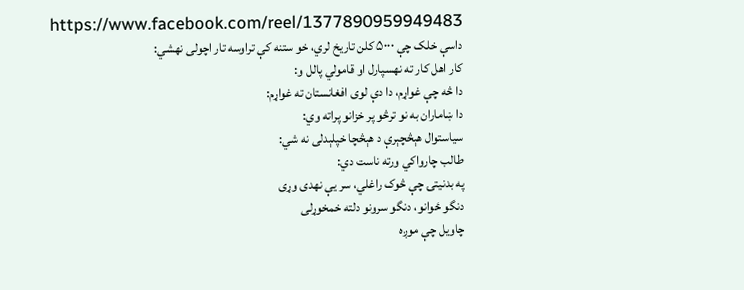https://www.facebook.com/reel/1377890959949483
داسې خلک چې ۵۰۰۰ کلن تاریخ لري، خو ستنه کې تراوسه تار اچولی نهشي:
کار اهل کار ته نهسپارل او قامولي پالل و:
دا څه چې غواړم، دا دې لوی افغانستان ته غواړم:
دا ښاماران به نو ترڅو پر خزانو پراته وي:
سیاستوال هېڅچېرې د هېڅچا خپلېدلی نه شي:
طالب چارواکي ورته ناست دي:
په بدنیتۍ چې څوک راغلي، سر یې نهدی وړی
دنگو ځوانو، دنگو سرونو دلته خمخوړلی
چاویل چې موږه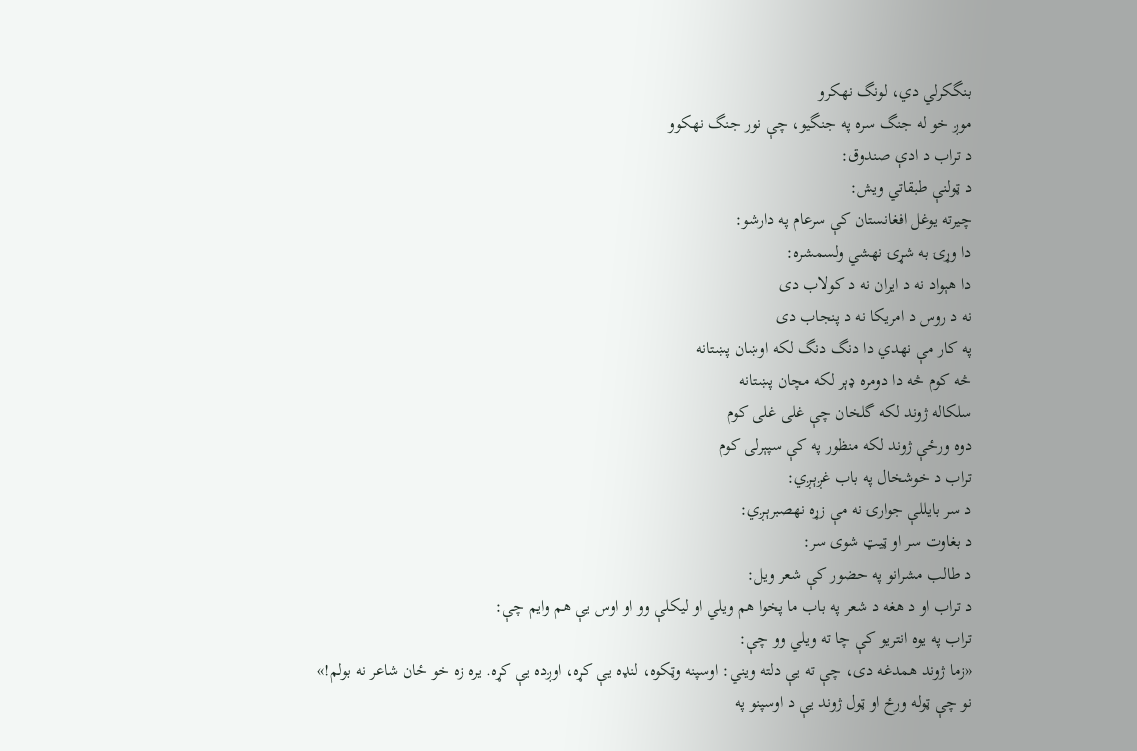بنگکرلي دي، لونگ نهکرو
موږ خو له جنگ سره په جنگیو، چې نور جنگ نهکوو
د تراب د ادې صندوق:
د ټولنې طبقاتي ویش:
چیرته یوغل افغانستان کې سرعام په دارشو:
دا وړۍ به شړۍ نهشي ولسمشره:
دا هېواد نه د ایران نه د کولاب دی
نه د روس د امریکا نه د پنجاب دی
په کار مې نهدي دا دنگ دنگ لکه اوښان پښتانه
څه کوم څه دا دومره ډېر لکه مچان پښتانه
سلکاله ژوند لکه گلخان چې غلی غلی کوم
دوه ورځې ژوند لکه منظور په کې سپېرلی کوم
تراب د خوشخال په باب غږېـږي:
د سر بایللې جوارۍ نه مې زړه نهصبرېـږي:
د بغاوت سر او ټیټ شوی سر:
د طالب مشرانو په حضور کې شعر ویل:
د تراب او د هغه د شعر په باب ما پخوا هم ویلي او لیکلې وو او اوس یې هم وایم چې:
تراب په یوه انتریو کې چا ته ویلي وو چې:
«زما ژوند همدغه دی، چې ته یې دلته ویني: اوسپنه وټکوه، لنډه یې کړه، اوږده یې کړه. یره زه خو ځان شاعر نه بولم!»
نو چې ټوله ورځ او ټول ژوند یې د اوسپنو په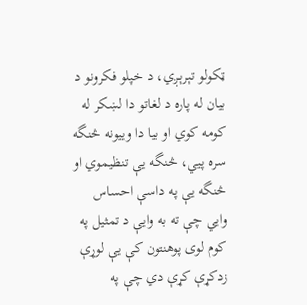ټکولو تېرېـږي، د خپلو فکرونو د بیان له پاره د لغاتو دا لښکر له کومه کوي او بیا دا وییونه څنگه سره پیي، څنگه یې تنظیموي او څنگه یې په داسې احساس وايي چې ته به وایې د تمثیل په کوم لوی پوهنتون کې یې لوړې زدکړې کړې دي چې په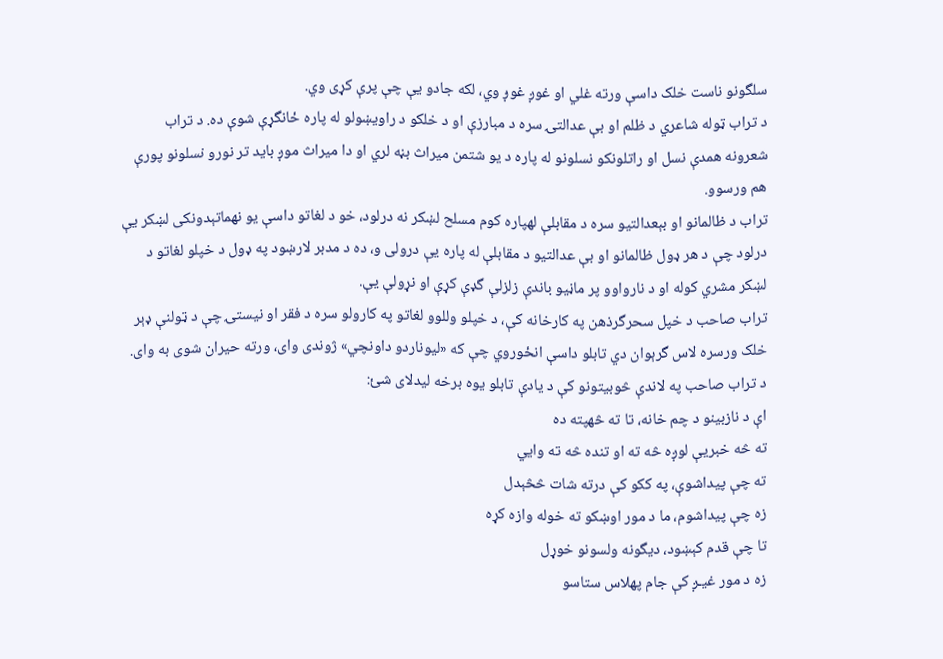سلگونو ناست خلک داسې ورته غلي او غوږ غوږ وي، لکه جادو یې چې پرې کړی وي.
د تراب ټوله شاعري د ظلم او بې عدالتۍ سره د مبارزې او د خلکو د راویښولو له پاره ځانگړې شوې ده. د تراب شعرونه همدې نسل او راتلونکو نسلونو له پاره د یو شتمن میراث بڼه لري او دا میراث موږ باید تر نورو نسلونو پورې هم ورسوو.
تراب د ظالمانو او بېعدالتیو سره د مقابلې لهپاره کوم مسلح لښکر نه درلود، خو د لغاتو داسې یو نهماتېدونکی لښکر یې درلود چې د هر ډول ظالمانو او بې عدالتیو د مقابلې له پاره یې درولی و، ده د مدبر لارښود په ډول د خپلو لغاتو د لښکر مشري کوله او د نارواوو پر ماڼیو باندې زلزلې گډې کړې او نړولې یې.
تراب صاحب د خپل سحرگرذهن په کارخانه کې، د خپلو وللوو لغاتو په کارولو سره د فقر او نیستۍ چې د ټولنې ډېر خلک ورسره لاس گرېوان دي تابلو داسې انځوروي چې که «لیوناردو داونچي» ژوندی وای، ورته حیران شوی به وای. د تراب صاحب په لاندې څوبیتونو کې د یادې تابلو یوه برخه لیدلای شئ:
اې د نازبینو د چم خانه، تا ته څهپته ده
ته څه خبریې لوږه څه ته او تنده څه ته وايي
ته چې پیداشوې، په ککو کې درته شات څڅېدل
زه چې پیداشوم، ما د مور اوښکو ته خوله وازه کړه
تا چې قدم کېښود، دیگونه ولسونو خوړل
زه د مور غیـږ کې جام پهلاس ستاسو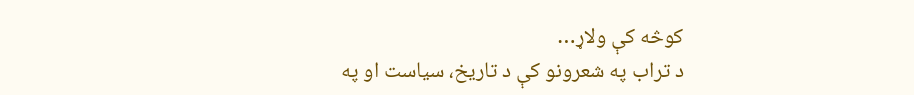کوڅه کې ولاړ…
د تراب په شعرونو کې د تاریخ، سیاست او په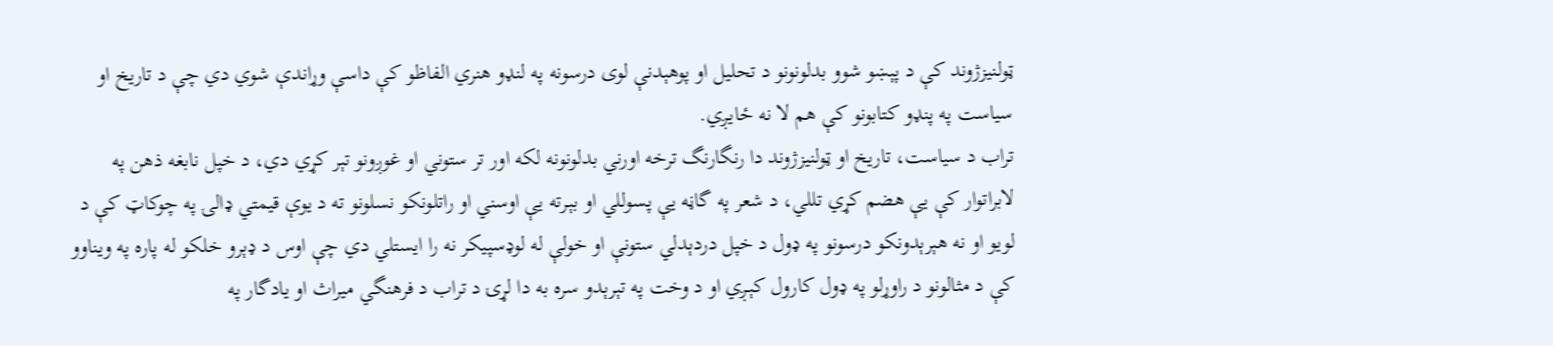ټولنیزژوند کې د پېښو شوو بدلونونو د تحلیل او پوهېدنې لوی درسونه په لنډو هنري الفاظو کې داسې وړاندې شوي دي چې د تاریخ او سیاست په پنډو کتابونو کې هم لا نه ځایـږي.
تراب د سیاست، تاریخ او ټولنیزژوند دا رنگارنگ ترخه اورني بدلونونه لکه اور تر ستوني او غوږونو تېر کړي دي، د خپل نابغه ذهن په لابراتوار کې یې هضم کړي تللي، د شعر په گاڼه یې پسوللي او بېـرته یې اوسني او راتلونکو نسلونو ته د یوې قیمتي ډالۍ په چوکاټ کې د لویو او نه هېرېدونکو درسونو په ډول د خپل دردېدلي ستونې او خولې له لوډسپیکر نه را ایستلي دي چې اوس د ډېرو خلکو له پاره په ویناوو کې د مثالونو د راوړلو په ډول کارول کېـږي او د وخت په تېرېدو سره به دا لړۍ د تراب د فرهنگي میراث او یادگار په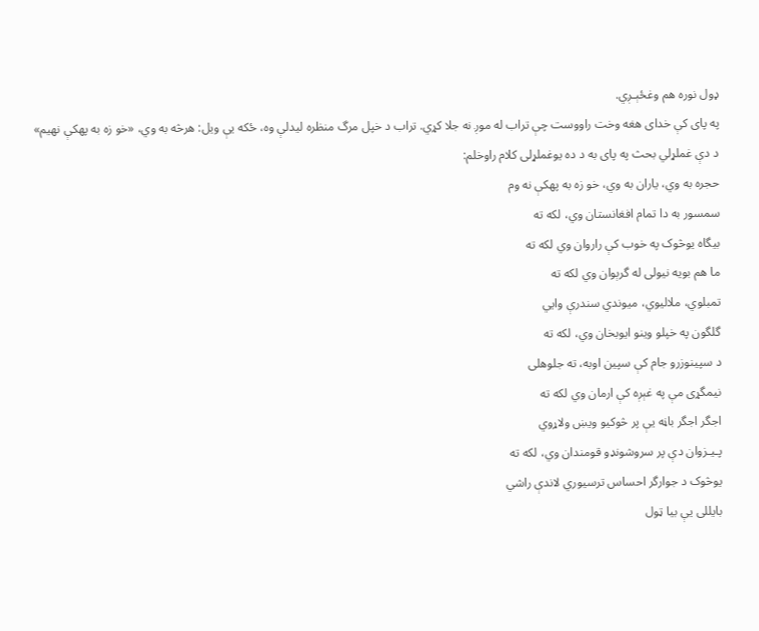ډول نوره هم وغځېـږي.
په پای کې خدای هغه وخت راووست چې تراب له موږ نه جلا کړي. تراب د خپل مرگ منظره لیدلې وه، ځکه یې ویل: هرڅه به وي، «خو زه به پهکې نهیم»
د دې غملړلي بحث په پای به د ده یوغملړلی کلام راوخلم:
حجره به وي، یاران به وي، خو زه به پهکې نه وم
سمسور به دا تمام افغانستان وي، لکه ته
بیگاه یوڅوک په خوب کې راروان وي لکه ته
ما هم بویه نیولی له گرېوان وي لکه ته
تمبلوي، ملالیوي، میوندي سندرې وايي
گلگون په خپلو وینو ایوبخان وي، لکه ته
د سپینوزرو جام کې سپین اوبه، ته جلوهلی
نیمگړی مې په غېږه کې ارمان وي لکه ته
اجگر اجگر باڼه یې پر څوکیو ویښ ولاړوي
پـیـزوان دې پر سروشونډو قومندان وي، لکه ته
یوڅوک د جوارگر احساس ترسیوري لاندې راشي
بایللی یې بیا ټول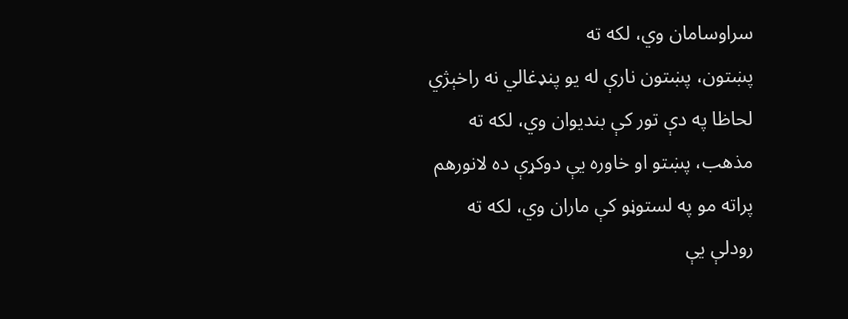سراوسامان وي، لکه ته
پښتون، پښتون نارې له یو پنډغالي نه راخېژي
لحاظا په دې تور کې بندیوان وي، لکه ته
مذهب، پښتو او خاوره یې دوکړې ده لانورهم
پراته مو په لستوڼو کې ماران وي، لکه ته
رودلې یې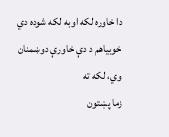دا خاوره لکه اوبه لکه شوده دي
خوبیاهم د دې خاورې دوښمنان وي، لکه ته
زما پښتون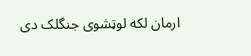ارمان لکه لوټشوی جنگلک دی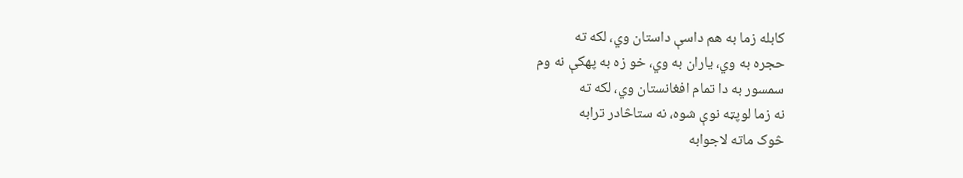کابله زما به هم داسې داستان وي، لکه ته
حجره به وي، یاران به وي، خو زه به پهکې نه وم
سمسور به دا تمام افغانستان وي، لکه ته
نه زما لوپټه نوې شوه، نه ستاڅادر ترابه
څوک ماته لاجوابه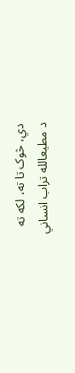دي، څوک تا ته، لکه ته
د مطیعالله تراب انساني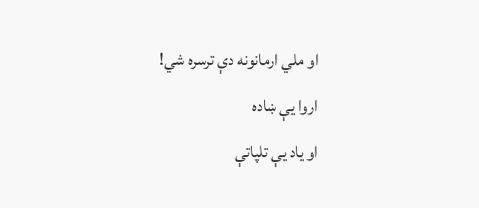او ملي ارمانونه دې ترسره شي!
اروا یې ښاده
او یاد یې تلپاتې